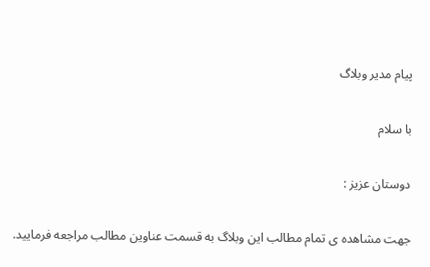پیام مدیر وبلاگ

با سلام

دوستان عزیز :

جهت مشاهده ی تمام مطالب این وبلاگ به قسمت عناوین مطالب مراجعه فرمایید.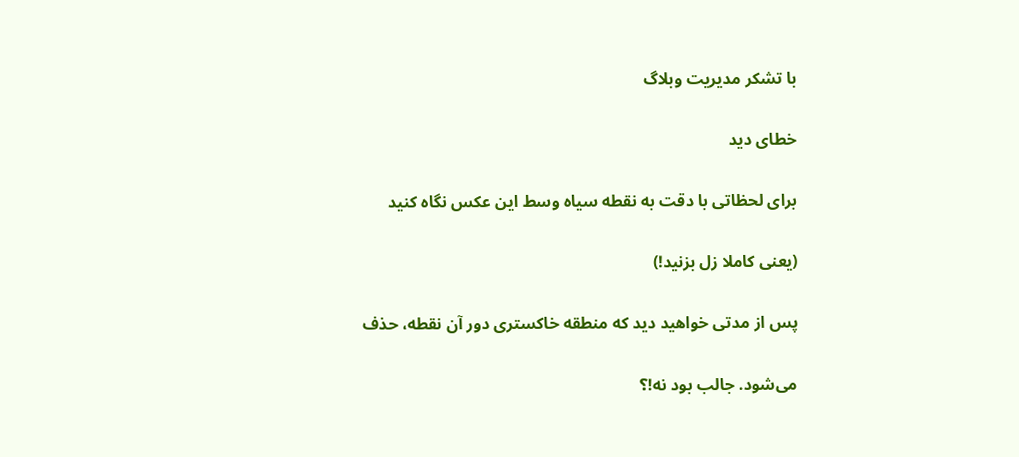با تشکر مدیریت وبلاگ

خطای دید

برای لحظاتی با دقت به نقطه سیاه وسط این عکس نگاه کنید

(یعنی کاملا زل بزنید!)

پس از مدتی خواهید دید که منطقه خاکستری دور آن نقطه، حذف

می‌شود. جالب بود نه!؟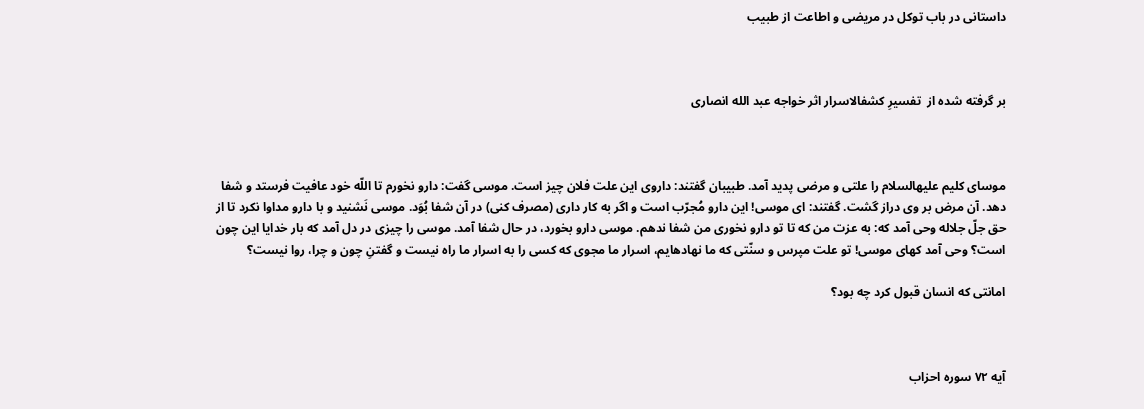داستانی در باب توکل در مریضی و اطاعت از طبیب



بر گرفته شده از  تفسیرِ کشفالاسرار اثر خواجه عبد الله انصاری



موسای کلیم علیهالسلام را علتی و مرضی پدید آمد. طبیبان گفتند: داروی این علت فلان چیز است. موسی گفت: دارو نخورم تا اللّه خود عافیت فرستد و شفا دهد. آن مرض بر وی دراز گشت. گفتند: ای موسی! این دارو مُجرّب است و اگر به کار داری (مصرف کنی) در آن شفا بُوَد. موسی نَشنید و با دارو مداوا نکرد تا از حق جلّ جلاله وحی آمد که: به عزت من که تا تو دارو نخوری من شفا ندهم. موسی دارو بخورد، در حال شفا آمد. موسی را چیزی در دل آمد که بار خدایا این چون است؟ وحی آمد کهای موسی! تو علت مپرس و سنّتی که ما نهادهایم، اسرار ما مجوی که کسی را به اسرار ما راه نیست و گفتنِ چون و چرا، روا نیست؟

امانتی که انسان قبول کرد چه بود؟



آیه ٧٢ سوره احزاب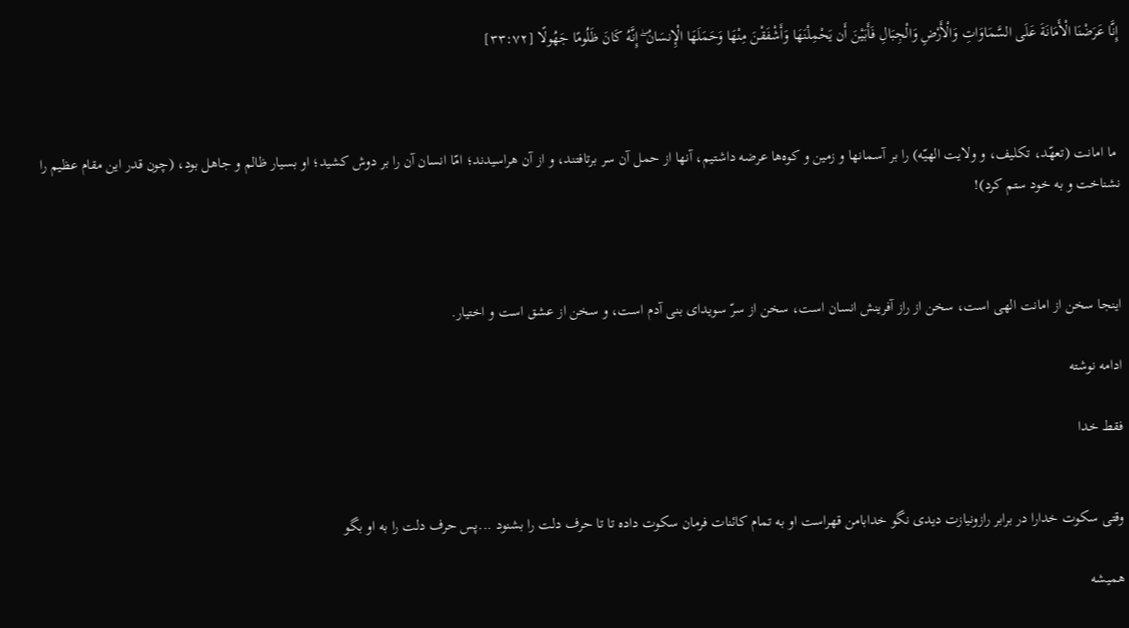إِنَّا عَرَضْنَا الْأَمَانَةَ عَلَى السَّمَاوَاتِ وَالْأَرْضِ وَالْجِبَالِ فَأَبَيْنَ أَن يَحْمِلْنَهَا وَأَشْفَقْنَ مِنْهَا وَحَمَلَهَا الْإِنسَانُ ۖ إِنَّهُ كَانَ ظَلُومًا جَهُولًا [٣٣:٧٢]



 ما امانت (تعهّد، تکلیف، و ولایت الهیّه) را بر آسمانها و زمین و کوه‌ها عرضه داشتیم، آنها از حمل آن سر برتافتند، و از آن هراسیدند؛ امّا انسان آن را بر دوش کشید؛ او بسیار ظالم و جاهل بود، (چون قدر این مقام عظیم را نشناخت و به خود ستم کرد)!



اینجا سخن از امانت الهی است، سخن از راز آفرینش انسان است، سخن از سرّ سویدای بنی آدم است، و سخن از عشق است و اختیار.

ادامه نوشته

فقط خدا


وقتی سکوت خدارا در برابر رازونیازت دیدی نگو خدابامن قهراست او به تمام کائنات فرمان سکوت داده تا تا حرف دلت را بشنود ...پس حرف دلت را به او بگو

همیشه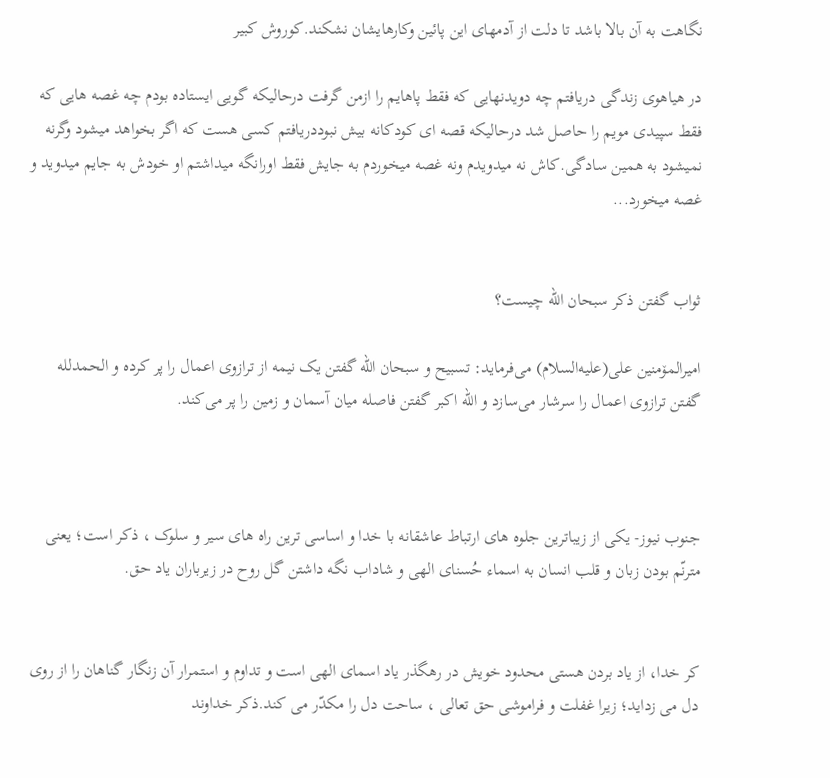نگاهت به آن بالا باشد تا دلت از آدمهای این پائین وکارهایشان نشکند.کوروش کبیر

در هیاهوی زندگی دریافتم چه دویدنهایی که فقط پاهایم را ازمن گرفت درحالیکه گویی ایستاده بودم چه غصه هایی که فقط سپیدی مویم را حاصل شد درحالیکه قصه ای کودکانه بیش نبوددریافتم کسی هست که اگر بخواهد میشود وگرنه نمیشود به همین سادگی.کاش نه میدویدم ونه غصه میخوردم به جایش فقط اورانگه میداشتم او خودش به جایم میدوید و غصه میخورد...


ثواب گفتن ذکر سبحان الله چیست؟

امیرالمۆمنین على(علیه‌السلام) مى‌فرماید: تسبیح و سبحان الله گفتن یک نیمه از ترازوى اعمال را پر كرده و الحمدلله گفتن ترازوى اعمال را سرشار مى‌سازد و الله اكبر گفتن فاصله میان آسمان و زمین را پر مى‌كند.



جنوب نیوز- یكی از زیباترین جلوه های ارتباط عاشقانه با خدا و اساسی ترین راه های سیر و سلوک ، ذكر است؛ یعنی مترنّم بودن زبان و قلب انسان به اسماء حُسنای الهی و شاداب نگه داشتن گل روح در زیرباران یاد حق.


كر خدا، از یاد بردن هستی محدود خویش در رهگذر یاد اسمای الهی است و تداوم و استمرار آن زنگار گناهان را از روی دل می زداید؛ زیرا غفلت و فراموشی حق تعالی ، ساحت دل را مكدّر می كند.ذكر خداوند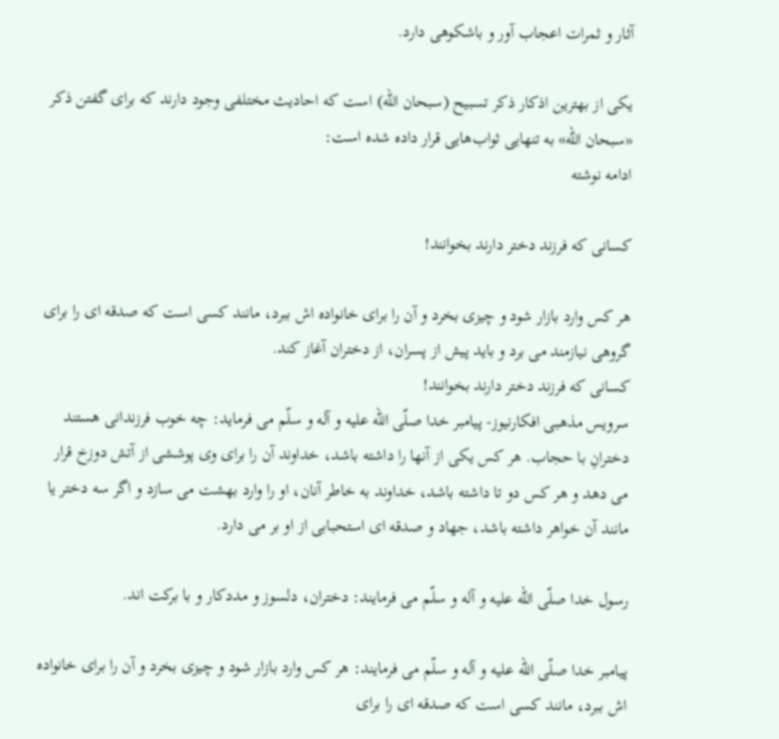آثار و ثمرات اعجاب آور و باشكوهی دارد.

یکی از بهترین اذکار ذکر تسبیح (سبحان الله) است که احادیث مختلفی وجود دارند که برای گفتن ذکر «سبحان الله» به تنهایی ثواب‌هایی قرار داده شده است:
ادامه نوشته

کسانی که فرزند دختر دارند بخوانند!

هر کس وارد بازار شود و چیزی بخرد و آن را برای خانواده اش ببرد، مانند کسی است که صدقه ای را برای گروهی نیازمند می برد و باید پیش از پسران، از دختران آغاز کند.
کسانی که فرزند دختر دارند بخوانند!
سرویس مذهبی افکارنیوز- پیامبر خدا صلّی الله علیه و آله و سلّم می فرماید: چه خوب فرزندانی هستند دخترانِ با حجاب. هر کس یکی از آنها را داشته باشد، خداوند آن را برای وی پوششی از آتش دوزخ قرار می دهد و هر کس دو تا داشته باشد، خداوند به خاطر آنان، او را وارد بهشت می سازد و اگر سه دختر یا مانند آن خواهر داشته باشد، جهاد و صدقه ای استحبابی از او بر می دارد.

رسول خدا صلّی الله علیه و آله و سلّم می فرمایند: دختران، دلسوز و مددکار و با برکت اند.

پیامبر خدا صلّی الله علیه و آله و سلّم می فرمایند: هر کس وارد بازار شود و چیزی بخرد و آن را برای خانواده اش ببرد، مانند کسی است که صدقه ای را برای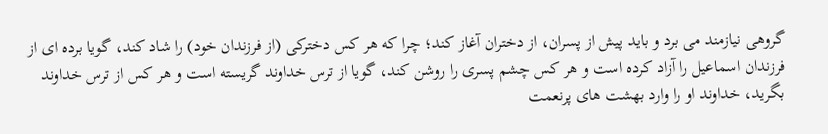گروهی نیازمند می برد و باید پیش از پسران، از دختران آغاز کند؛ چرا که هر کس دخترکی (از فرزندان خود) را شاد کند، گویا برده ای از فرزندان اسماعیل را آزاد کرده است و هر کس چشم پسری را روشن کند، گویا از ترس خداوند گریسته است و هر کس از ترس خداوند بگرید، خداوند او را وارد بهشت های پرنعمت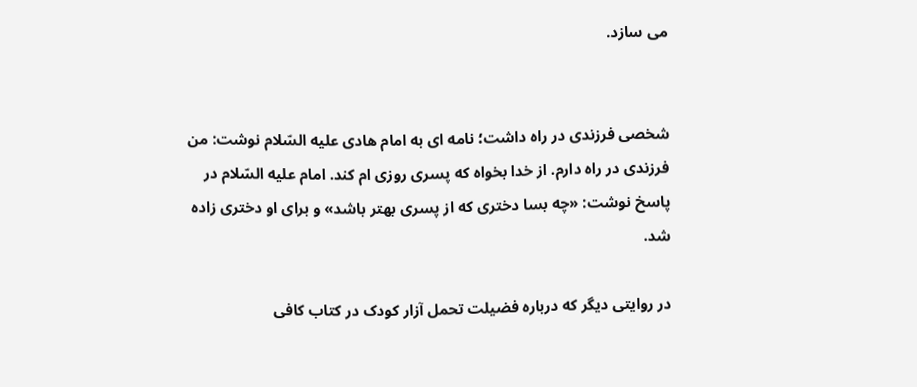می سازد.


شخصی فرزندی در راه داشت؛ نامه ای به امام هادی علیه السّلام نوشت: من فرزندی در راه دارم. از خدا بخواه که پسری روزی ام کند. امام علیه السّلام در پاسخ نوشت: «چه بسا دختری که از پسری بهتر باشد» و برای او دختری زاده شد.

در روایتی دیگر که درباره فضیلت تحمل آزار کودک در کتاب کافی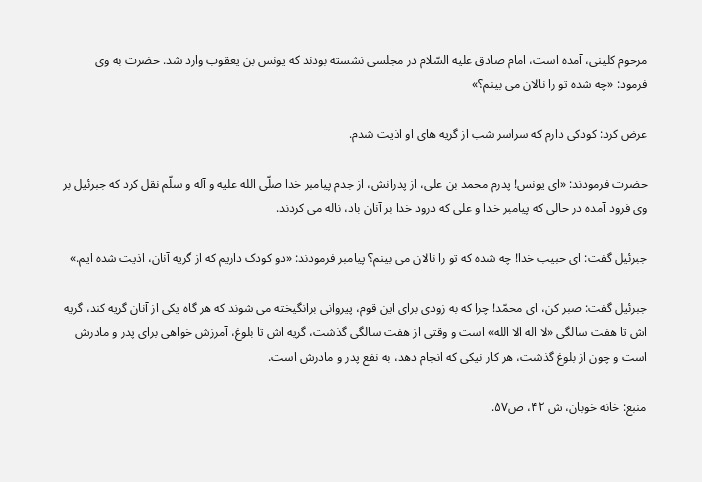مرحوم کلینی، آمده است، امام صادق علیه السّلام در مجلسی نشسته بودند که یونس بن یعقوب وارد شد. حضرت به وی فرمود: «چه شده تو را نالان می بینم؟»

عرض کرد: کودکی دارم که سراسر شب از گریه های او اذیت شدم.

حضرت فرمودند: «ای یونس! پدرم محمد بن علی، از پدرانش، از جدم پیامبر خدا صلّی الله علیه و آله و سلّم نقل کرد که جبرئیل بر وی فرود آمده در حالی که پیامبر خدا و علی که درود خدا بر آنان باد، ناله می کردند.

جبرئیل گفت: ای حبیب خدا! چه شده که تو را نالان می بینم؟ پیامبر فرمودند: «دو کودک داریم که از گریه آنان، اذیت شده ایم.»

جبرئیل گفت: صبر کن، ای محمّد! چرا که به زودی برای این قوم، پیروانی برانگیخته می شوند که هر گاه یکی از آنان گریه کند، گریه اش تا هفت سالگی «لا اله الا الله» است و وقتی از هفت سالگی گذشت، گریه اش تا بلوغ، آمرزش خواهی برای پدر و مادرش است و چون از بلوغ گذشت، هر کار نیکی که انجام دهد، به نفع پدر و مادرش است.

منبع: خانه خوبان، ش ۴۲، ص۵۷.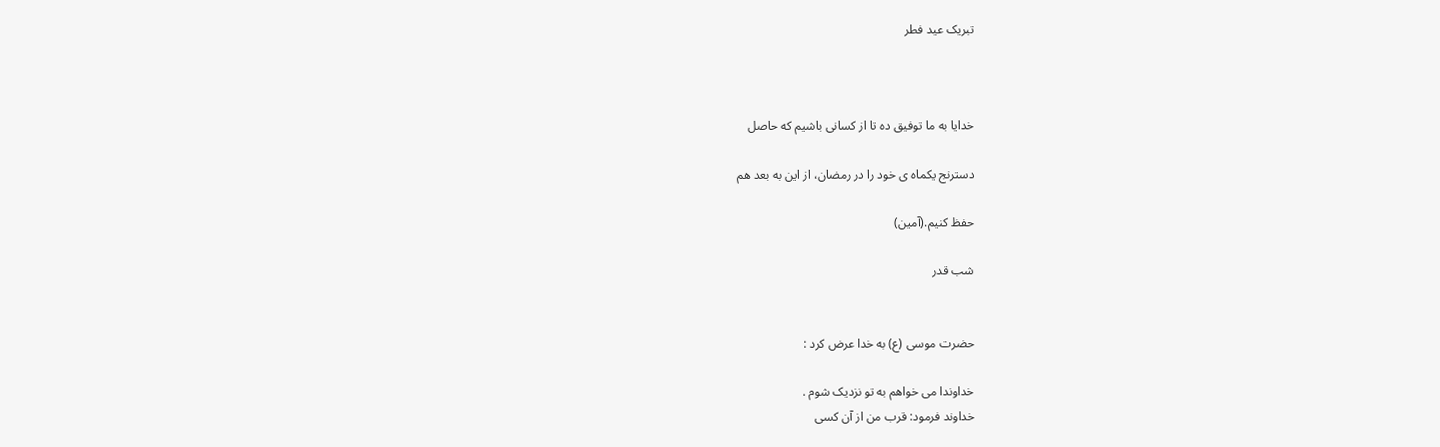تبریک عید فطر



خدایا به ما توفیق ده تا از کسانی باشیم که حاصل

دسترنج یکماه ی خود را در رمضان، از این به بعد هم

حفظ کنیم.(آمین)

شب قدر


حضرت موسی (ع) به خدا عرض کرد :

خداوندا می خواهم به تو نزدیک شوم .
خداوند فرمود: قرب من از آن کسی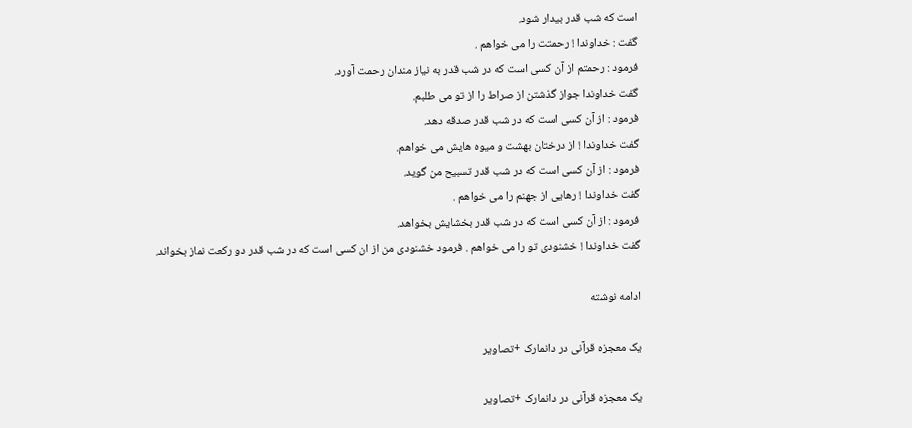است که شب قدر بیدار شود.
گفت : خداوندا ! رحمتت را می خواهم .
فرمود : رحمتم از آن کسی است که در شب قدر به نیاز مندان رحمت آورد.
گفت خداوندا جواز گذشتن از صراط را از تو می طلبم.
فرمود : از آن کسی است که در شب قدر صدقه دهد.
گفت خداوندا ! از درختان بهشت و میوه هایش می خواهم.
فرمود : از آن کسی است که در شب قدر تسبیح من گوید.
گفت خداوندا ! رهایی از جهنم را می خواهم .
فرمود : از آن کسی است که در شب قدر بخشایش بخواهد.
گفت خداوندا ! خشنودی تو را می خواهم . فرمود خشنودی من از ان کسی است که در شب قدر دو رکعت نماز بخواند.

ادامه نوشته

یک معجزه قرآنی در دانمارک +تصاویر

یک معجزه قرآنی در دانمارک +تصاویر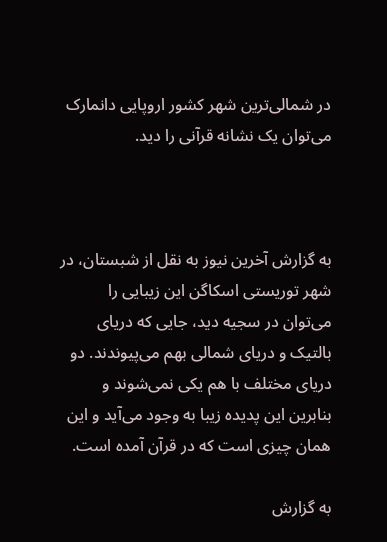در شمالی‌ترین شهر کشور اروپایی دانمارک می‌توان یک نشانه قرآنی را دید.



به گزارش آخرین نیوز به نقل از شبستان، در شهر توریستی اسکاگن این زیبایی را می‌توان در سجیه دید، جایی که دریای بالتیک و دریای شمالی بهم می‌پیوندند. دو دریای مختلف با هم یکی نمی‌شوند و بنابرین این پدیده زیبا به وجود می‌آید و این همان چیزی است که در قرآن آمده است.

به گزارش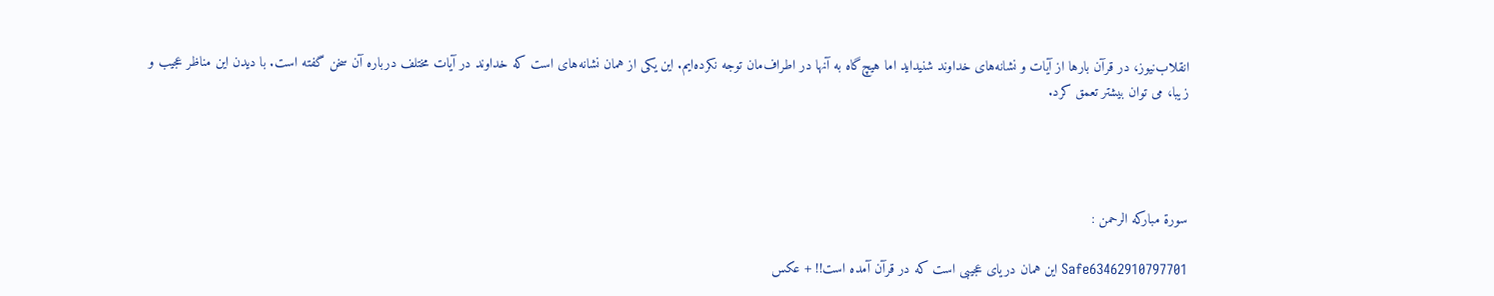انقلاب‌نیوز، در قرآن بارها از آیات و نشانه‌های خداوند شنید‌اید اما هیچ‌گاه به آنها در اطراف‌مان توجه نکرده‌ایم. این یکی از همان نشانه‌های است که خداوند در آیات مختلف درباره آن سخن گفته است. با دیدن این مناظر عجیب و زیبا، می توان بیشتر تعمق کرد.




سورة مبارکه الرحمن :

Safe63462910797701 این همان دریای عجیبی است که در قرآن آمده است!! + عکس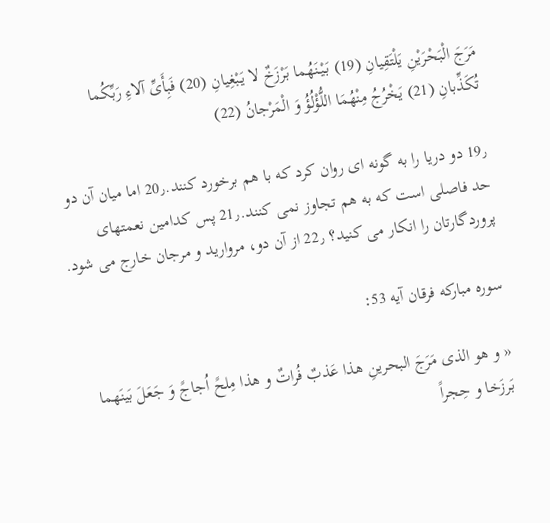مَرَجَ الْبَحْرَیْنِ یَلْتَقِیانِ (19) بَیْنَهُما بَرْزَخٌ لا یَبْغِیانِ (20) فَبِأَیِّ آلاءِ رَبِّکُما تُکَذِّبانِ (21) یَخْرُجُ مِنْهُمَا اللُّؤْلُؤُ وَ الْمَرْجانُ (22)

19٫ دو دریا را به گونه ای روان کرد که با هم برخورد کنند.20٫ اما میان آن دو حد فاصلی است که به هم تجاوز نمی کنند.21٫ پس کدامین نعمتهاى پروردگارتان را انکار مى کنید؟ 22٫ از آن دو، مروارید و مرجان خارج مى شود.

سوره مبارکه فرقان آیه 53:

« و هو الذی مَرَجَ البحرینِ هذا عَذبٌ فُراتٌ و هذا مِلحً اُجاجً وَ جَعَلَ بَینَهما بَرزَخا و حِجراً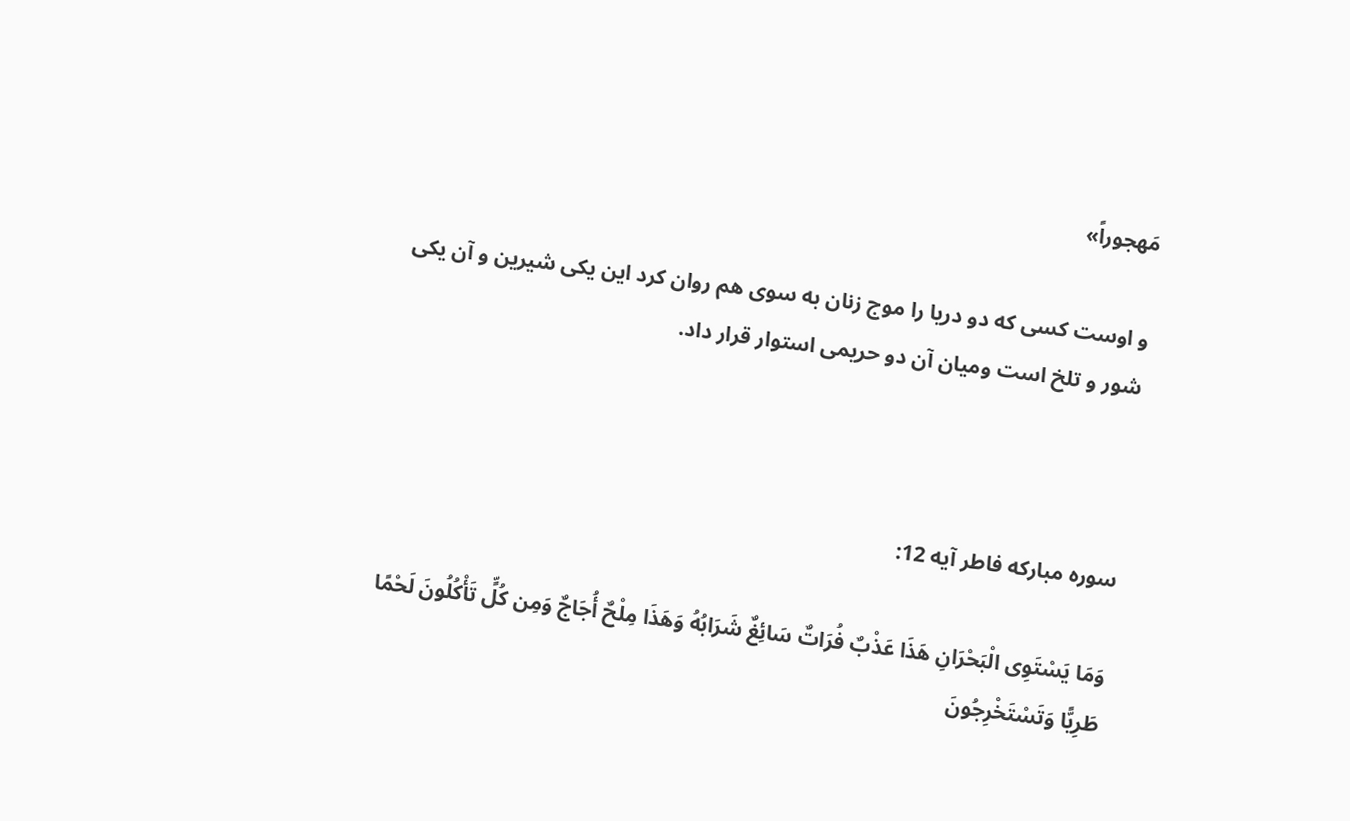مَهجوراً»

و اوست کسی که دو دریا را موج زنان به سوی هم روان کرد این یکی شیرین و آن یکی شور و تلخ است ومیان آن دو حریمی استوار قرار داد.



سوره مبارکه فاطر آیه 12:

وَمَا یَسْتَوِی الْبَحْرَانِ هَذَا عَذْبٌ فُرَاتٌ سَائِغٌ شَرَابُهُ وَهَذَا مِلْحٌ أُجَاجٌ وَمِن کُلٍّ تَأْکُلُونَ لَحْمًا طَرِیًّا وَتَسْتَخْرِجُونَ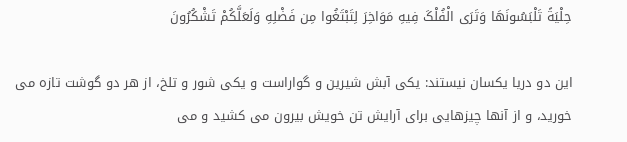حِلْیَةً تَلْبَسُونَهَا وَتَرَى الْفُلْکَ فِیهِ مَوَاخِرَ لِتَبْتَغُوا مِن فَضْلِهِ وَلَعَلَّکُمْ تَشْکُرُونَ

این دو دریا یکسان نیستند: یکی آبش شیرین و گواراست و یکی شور و تلخ، از هر دو گوشت تازه می خورید، و از آنها چیزهایی برای آرایش تن خویش بیرون می کشید و می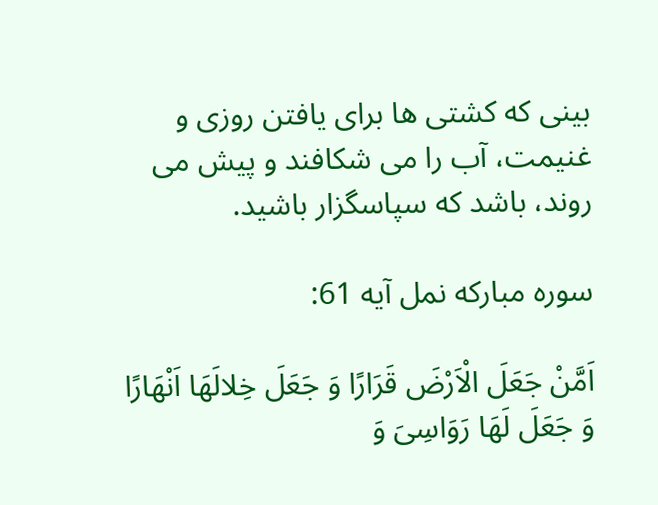بینی که کشتی ها برای یافتن روزی و غنیمت، آب را می شکافند و پیش می روند، باشد که سپاسگزار باشید.

سوره مبارکه نمل آیه 61:

اَمَّنْ جَعَلَ الْاَرْضَ قَرَارًا وَ جَعَلَ خِلالَهَا اَنْهَارًا وَ جَعَلَ لَهَا رَوَاسِیَ وَ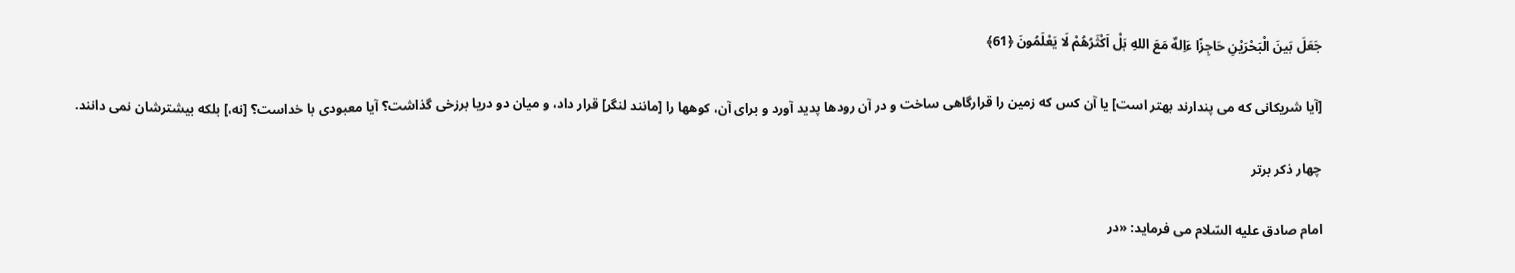جَعَلَ بَینَ الْبَحْرَیْنِ حَاجِزًا ءَاِلهٌ مَعَ اللهِ بَلْ اَکْثَرُهُمْ لَا یَعْلَمُونَ ﴿61﴾

[آیا شریکانى که مى پندارند بهتر است] یا آن کس که زمین را قرارگاهى ساخت و در آن رودها پدید آورد و براى آن، کوهها را [مانند لنگر] قرار داد، و میان دو دریا برزخى گذاشت؟ آیا معبودى با خداست؟ [نه،] بلکه بیشترشان نمى دانند.

چهار ذکر برتر

امام صادق علیه السّلام می فرماید: «در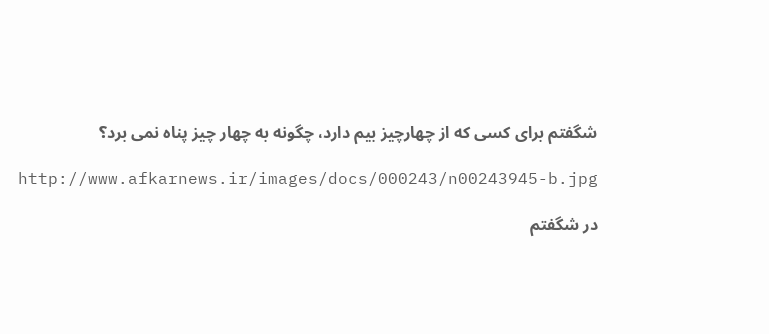شگفتم برای کسی که از چهارچیز بیم دارد، چگونه به چهار چیز پناه نمی برد؟

http://www.afkarnews.ir/images/docs/000243/n00243945-b.jpg

در شگفتم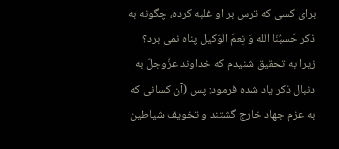برای کسی که ترس بر او غلبه کرده، چگونه به ذکر حَسبُنَا الله وَ نِعمَ الوَکیل پناه نمی برد؟ زیرا به تحقیق شنیدم که خداوند عزّوجلّ به دنبال ذکر یاد شده فرمود: پس (آن کسانی که به عزم جهاد خارج گشتند و تخویف شیاطین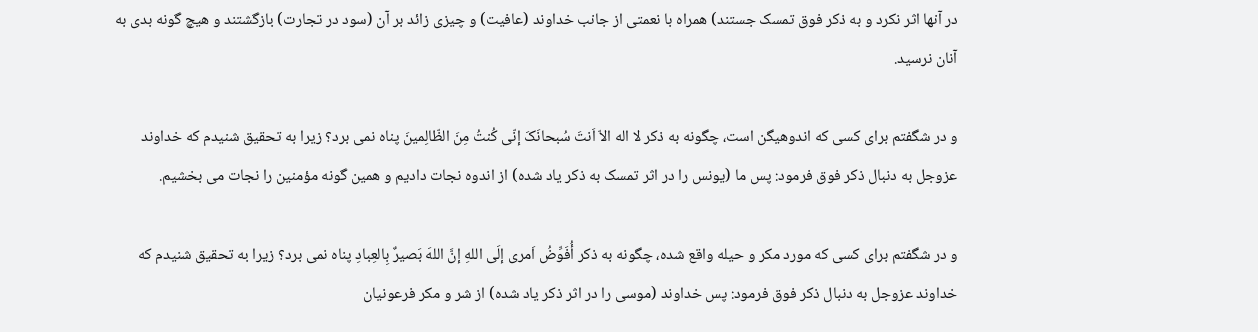در آنها اثر نکرد و به ذکر فوق تمسک جستند) همراه با نعمتی از جانب خداوند (عافیت) و چیزی زائد بر آن (سود در تجارت) بازگشتند و هیچ گونه بدی به آنان نرسید.

و در شگفتم برای کسی که اندوهیگن است، چگونه به ذکر لا اله الاّ اَنتَ سُبحانَکَ إنّی کُنتُ مِنَ الظّالِمینَ پناه نمی برد؟ زیرا به تحقیق شنیدم که خداوند عزوجل به دنبال ذکر فوق فرمود: پس ما (یونس را در اثر تمسک به ذکر یاد شده) از اندوه نجات دادیم و همین گونه مؤمنین را نجات می بخشیم.

و در شگفتم برای کسی که مورد مکر و حیله واقع شده، چگونه به ذکر أُفَوِّضُ اَمری إلَی اللهِ إنَّ اللهَ بَصیرٌ بِالعِبادِ پناه نمی برد؟ زیرا به تحقیق شنیدم که خداوند عزوجل به دنبال ذکر فوق فرمود: پس خداوند (موسی را در اثر ذکر یاد شده) از شر و مکر فرعونیان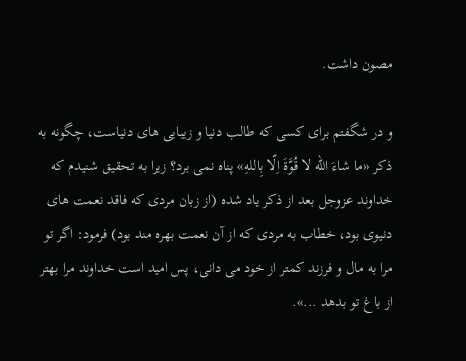مصون داشت.

و در شگفتم برای کسی که طالب دنیا و زیبایی های دنیاست، چگونه به ذکر «ما شاءَ الله لا قُوَّةَ اِلّا بِاللهِ» پناه نمی برد؟ زیرا به تحقیق شنیدم که خداوند عزوجل بعد از ذکر یاد شده (از زبان مردی که فاقد نعمت های دنیوی بود، خطاب به مردی که از آن نعمت بهره مند بود) فرمود: اگر تو مرا به مال و فرزند کمتر از خود می دانی، پس امید است خداوند مرا بهتر از باغ تو بدهد ...».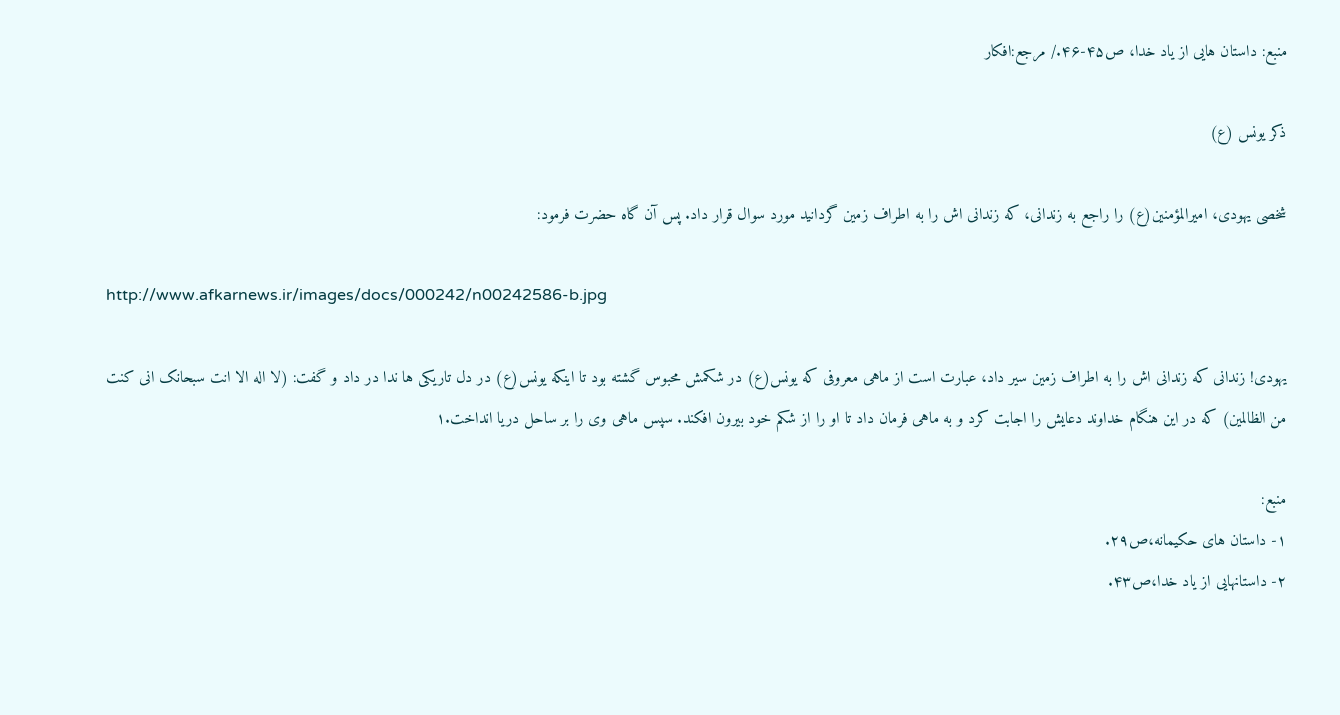منبع: داستان هایی از یاد خدا، ص۴۵-۴۶./ مرجع:افکار

ذکر یونس (ع)

شخصی یهودی، امیرالمؤمنین(ع) را راجع به زندانی، که زندانی اش را به اطراف زمین گردانید مورد سوال قرار داد. پس آن گاه حضرت فرمود:

http://www.afkarnews.ir/images/docs/000242/n00242586-b.jpg

یهودی! زندانی که زندانی اش را به اطراف زمین سیر داد، عبارت است از ماهی معروفی که یونس(ع) در شکمش محبوس گشته بود تا اینکه یونس(ع) در دل تاریکی ها ندا در داد و گفت: (لا اله الا انت سبحانک انی کنت من الظالمین) که در این هنگام خداوند دعایش را اجابت کرد و به ماهی فرمان داد تا او را از شکم خود بیرون افکند. سپس ماهی وی را بر ساحل دریا انداخت.۱

منبع:
۱- داستان های حکیمانه،ص۲۹.
۲- داستانهایی از یاد خدا،ص۴۳.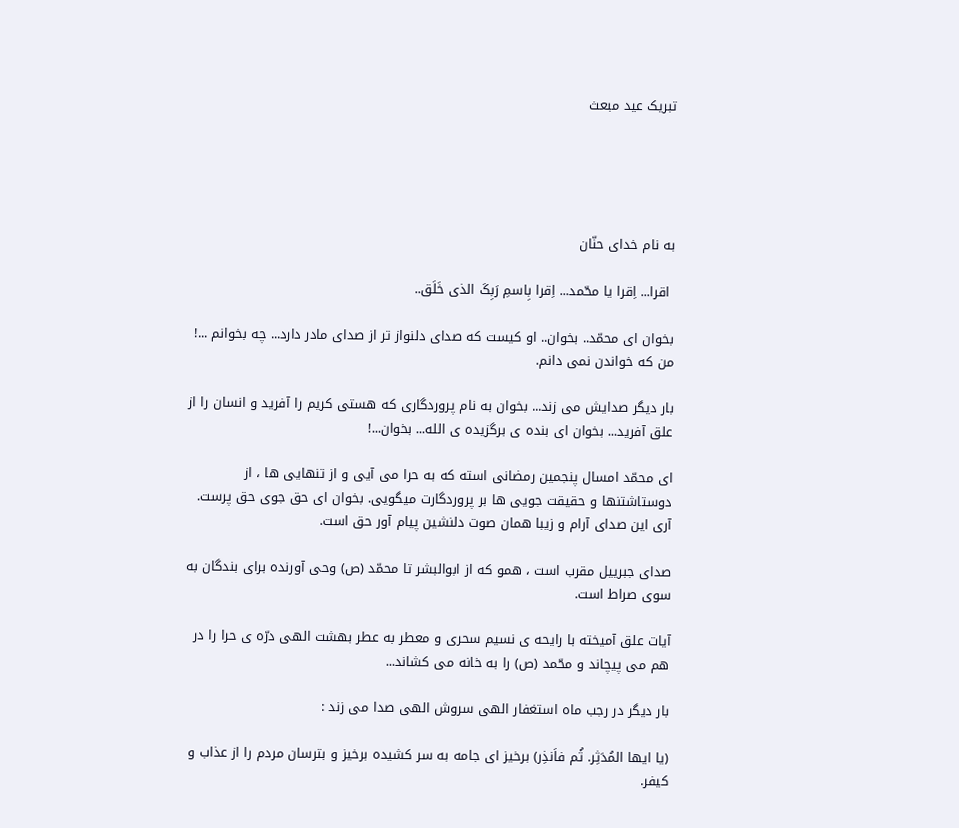تبریک عید مبعث





به نام خدای حنّان

 اقرا... اِقرا یا محّمد... اِقرا بِاسمِ رَبِکَ الذی خَلَق..

بخوان ای محمّد.. بخوان.. او کیست که صدای دلنواز تر از صدای مادر دارد... چه بخوانم ...! من که خواندن نمی دانم.

بار دیگر صدایش می زند... بخوان به نام پروردگاری که هستی کریم را آفرید و انسان را از علق آفرید... بخوان ای بنده ی برگزیده ی الله... بخوان...!

ای محمّد امسال پنجمین رمضانی استه که به حرا می آیی و از تنهایی ها ، از دوستاشتنها و حقیقت جویی ها بر پروردگارت میگویی. بخوان ای حق جوی حق پرست. آری این صدای آرام و زیبا همان صوت دلنشین پیام آور حق است.

صدای جبرییل مقرب است ، همو که از ابوالبشر تا محمّد (ص) وحی آورنده برای بندگان به سوی صراط است.

آیات علق آمیخته با رایحه ی نسیم سحری و معطر به عطر بهشت الهی درّه ی حرا را در هم می پیچاند و محّمد (ص) را به خانه می کشاند...

بار دیگر در رجب ماه استغفار الهی سروش الهی صدا می زند :

(یا ایها المُدَثِر. ثُم فاَنذِر) برخیز ای جامه به سر کشیده برخیز و بترسان مردم را از عذاب و کیفر.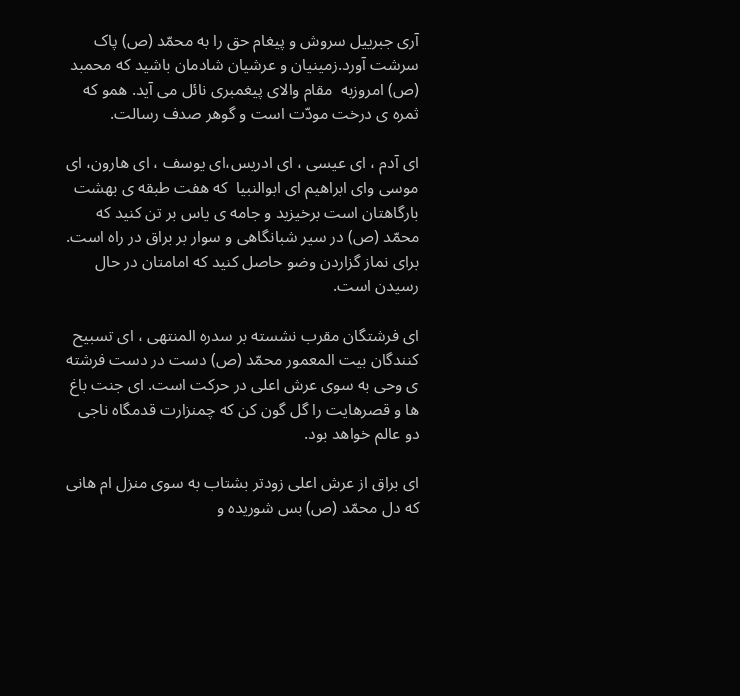آری جبرییل سروش و پیغام حق را به محمّد (ص) پاک سرشت آورد.زمینیان و عرشیان شادمان باشید که محمبد (ص) امروزبه  مقام والای پیغمبری نائل می آید. همو که ثمره ی درخت مودّت است و گوهر صدف رسالت.

ای آدم ، ای عیسی ، ای ادریس،ای یوسف ، ای هارون، ای موسی وای ابراهیم ای ابوالنبیا  که هفت طبقه ی بهشت بارگاهتان است برخیزید و جامه ی یاس بر تن کنید که محمّد (ص) در سیر شبانگاهی و سوار بر براق در راه است. برای نماز گزاردن وضو حاصل کنید که امامتان در حال رسیدن است.

ای فرشتگان مقرب نشسته بر سدره المنتهی ، ای تسبیح کنندگان بیت المعمور محمّد (ص) دست در دست فرشته ی وحی به سوی عرش اعلی در حرکت است. ای جنت باغ ها و قصرهایت را گل گون کن که چمنزارت قدمگاه ناجی دو عالم خواهد بود.

ای براق از عرش اعلی زودتر بشتاب به سوی منزل ام هانی که دل محمّد (ص) بس شوریده و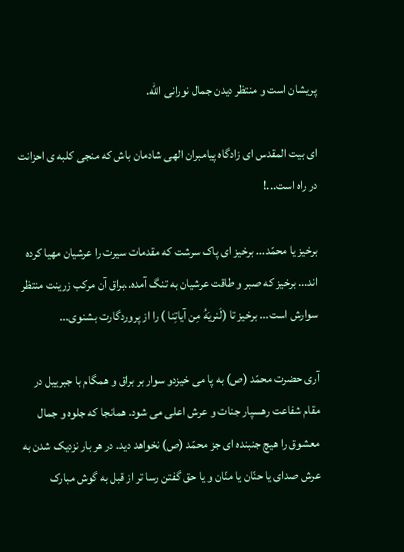پریشان است و منتظر دیدن جمال نورانی الله.

ای بیت المقدس ای زادگاه پیامبران الهی شادمان باش که منجی کلبه ی احزانت در راه است...!

برخیز یا محمّد... برخیز ای پاک سرشت که مقدمات سیرت را عرشیان مهیا کرده اند... برخیز که صبر و طاقت عرشیان به تنگ آمده..براق آن مرکب زرینت منتظر سوارش است... برخیز تا (لَنریَهُ مِن آیاتِنا ) را از پروردگارت بشنوی...

آری حضرت محمّد (ص) به پا می خیزدو سوار بر براق و همگام با جبرییل در مقام شفاعت رهسپار جنات و عرش اعلی می شود. همانجا که جلوه و جمال معشوق را هیچ جنبنده ای جز محمّد (ص) نخواهد دید. در هر بار نزدیک شدن به عرش صدای یا حنّان یا منّان و یا حق گفتن رسا تر از قبل به گوش مبارک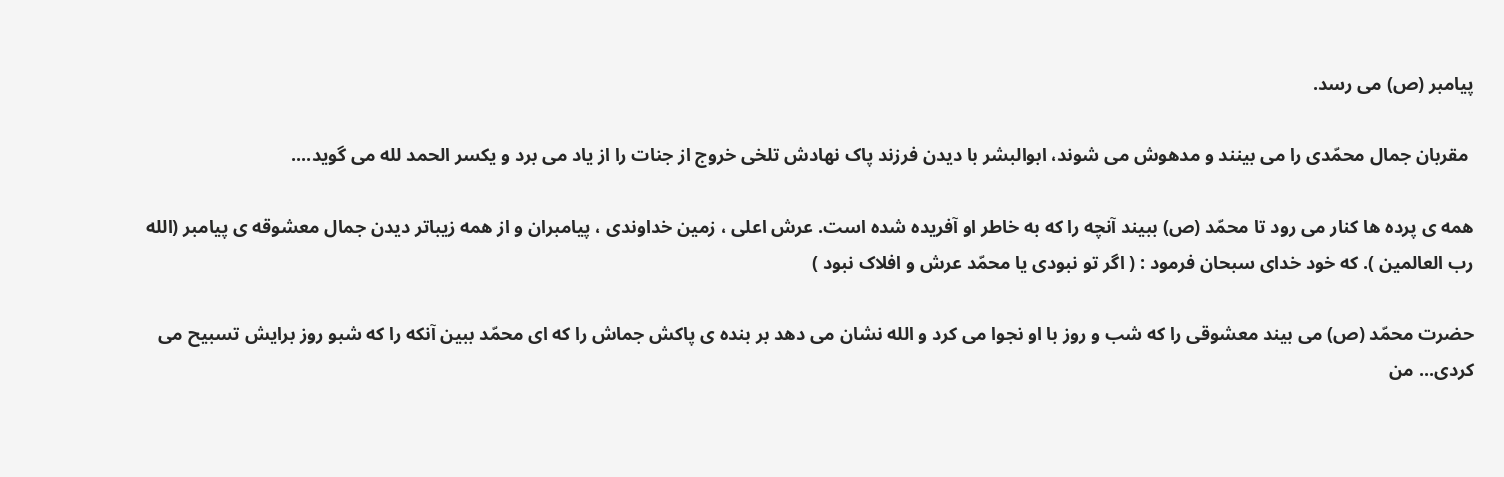پیامبر (ص) می رسد.

 مقربان جمال محمّدی را می بینند و مدهوش می شوند، ابوالبشر با دیدن فرزند پاک نهادش تلخی خروج از جنات را از یاد می برد و یکسر الحمد لله می گوید....

همه ی پرده ها کنار می رود تا محمّد (ص) ببیند آنچه را که به خاطر او آفریده شده است. عرش اعلی ، زمین خداوندی ، پیامبران و از همه زیباتر دیدن جمال معشوقه ی پیامبر (الله رب العالمین ). که خود خدای سبحان فرمود : ( اگر تو نبودی یا محمّد عرش و افلاک نبود )

حضرت محمّد (ص) می بیند معشوقی را که شب و روز با او نجوا می کرد و الله نشان می دهد بر بنده ی پاکش جماش را که ای محمّد ببین آنکه را که شبو روز برایش تسبیح می کردی... من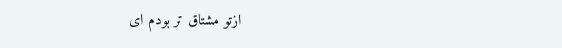ازتو مشتاق تر بودم ای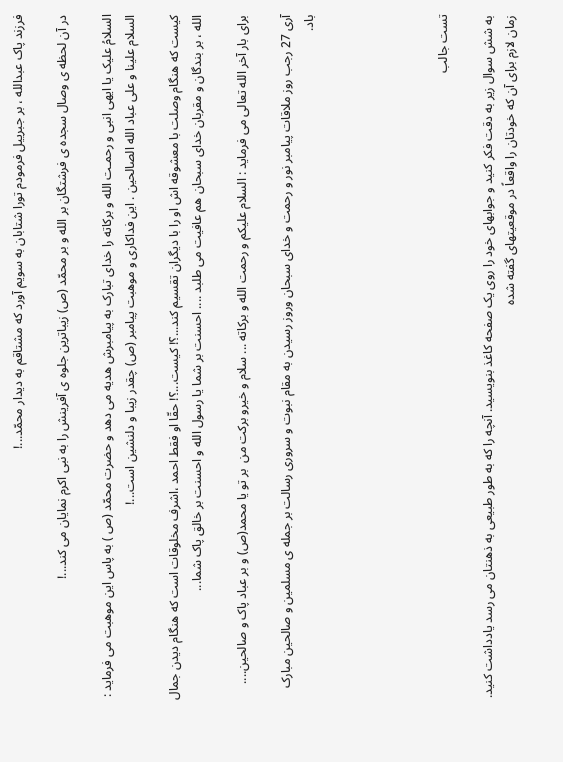فرزند پاک عبدالله ، بر جبرییل فرمودم تورا شتابان به سویم آورد که مشتاقم به دیدار محمّد...!

در آن لحظه ی وصال سجده ی فرشتگان بر الله و بر محمّد (ص) زیباترین جلوه ی آفرینش را به نبی اکرم نمایان می کند...!

السلامُ علیک یا ایهی انبی و رحمـت الله و برکاته را خدای تبارک به پیامبرش هدیه می دهد و حضرت محمّد (ص ) به پاس این موهبت می فرماید : السلام علینا و علی عباد الله الصالحین . این فداکاری و موهبت پیامبر (ص) چقدر زیبا و دلنشین است...!

کیست که هنگام وصلت با معشوقه اش او را با دیگران تقسیم کند...؟! کیست...؟! حقّا او فقط احمد ،اشرف مخلوقات است که هنگام دیدن جمال الله ، بر بندگان و مقربان خدای سبحان هم عافیت می طلبد .... احسنت بر شما یا رسول الله و احسنت بر خالق پاک شما...

برای بار آخر الله تعالی می فرماید : السلام علیکم و رحمت الله و برکاته ... سلام و خیرو برکت من  بر تو یا محمد(ص) و بر عباد پاک و صالحین....

آری 27 رجب روز ملاقات پیامبر نور و رحمت و خدای سبحان وروز رسیدن به مقام نبوت و سروری رسالت بر جمله ی مسلمین و صالحین مبارک باد.





تست جالب

به شش سوال زیر به دقت فکر کنید و جوابهای خود را روی یک صفحه کاغذ بنویسید. آنچه را که به طور طبیعی به ذهنتان می رسد یادداشت کنید. زمان لازم برای آن که خودتان را واقعاً در موقعیتهای گفته شده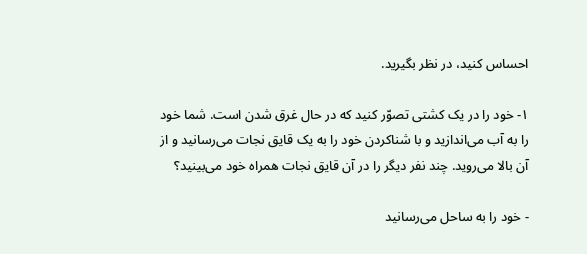احساس کنید، در نظر بگیرید.

۱- خود را در یک کشتی تصوّر کنید که در حال غرق شدن است. شما خود را به آب می‌اندازید و با شناکردن خود را به یک قایق نجات می‌رسانید و از آن بالا می‌روید. چند نفر دیگر را در آن قایق نجات همراه خود می‌بینید؟

- خود را به ساحل می‌رسانید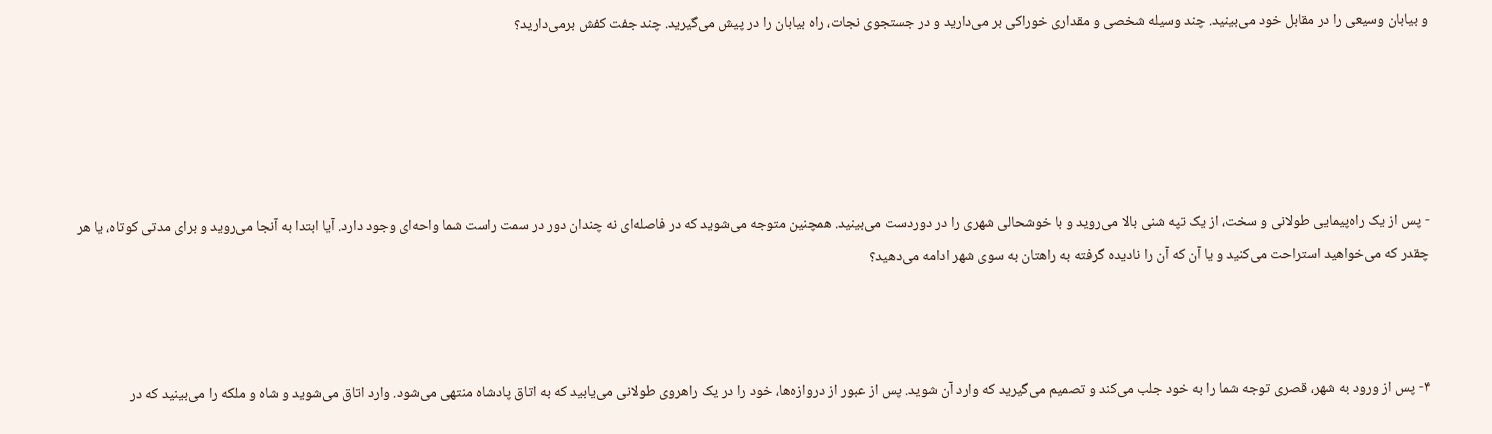و بیابان وسیعی را در مقابل خود می‌بینید. چند وسیله شخصی و مقداری خوراکی بر می‌دارید و در جستجوی نجات، راه بیابان را در پیش می‌گیرید. چند جفت کفش برمی‌دارید؟





- پس از یک راه‌پیمایی طولانی و سخت، از یک تپه شنی بالا می‌روید و با خوشحالی شهری را در دوردست می‌بینید. همچنین متوجه می‌شوید که در فاصله‌ای نه چندان دور در سمت راست شما واحه‌ای وجود دارد. آیا ابتدا به آنجا می‌روید و برای مدتی کوتاه، یا هر چقدر که می‌خواهید استراحت می‌کنید و یا آن که آن را نادیده گرفته به راهتان به سوی شهر ادامه می‌دهید؟



۴- پس از ورود به شهر، قصری توجه شما را به خود جلب می‌کند و تصمیم می‌گیرید که وارد آن شوید. پس از عبور از دروازه‌ها، خود را در یک راهروی طولانی می‌یابید که به اتاق پادشاه منتهی می‌شود. وارد اتاق می‌شوید و شاه و ملکه را می‌بینید که در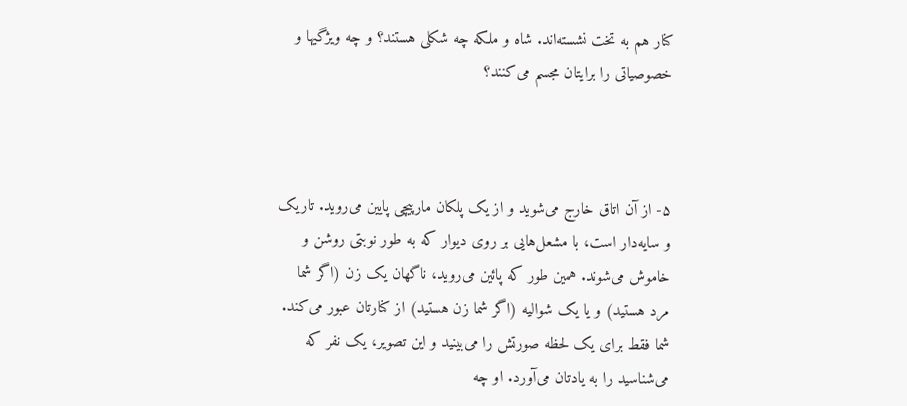کنار هم به تخت نشسته‌اند. شاه و ملکه چه شکلی هستند؟ و چه ویژگیها و خصوصیاتی را برایتان مجسم می‌کنند؟



۵- از آن اتاق خارج می‌شوید و از یک پلکان مارپیچی پایین می‌روید. تاریک و سایه‌دار است، با مشعل‌هایی بر روی دیوار که به طور نوبتی روشن و خاموش می‌شوند. همین طور که پائین می‌روید، ناگهان یک زن (اگر شما مرد هستید) و یا یک شوالیه (اگر شما زن هستید) از کنارتان عبور می‌کند. شما فقط برای یک لحظه صورتش را می‌بینید و این تصویر، یک نفر که می‌شناسید را به یادتان می‌آورد. او چه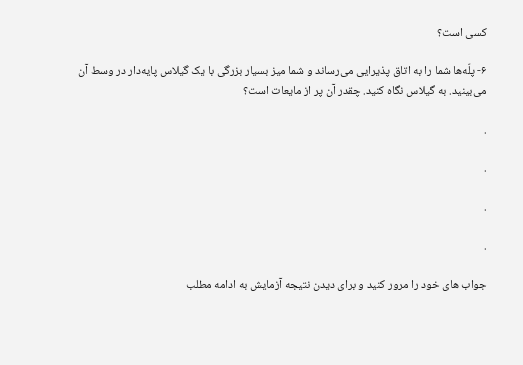کسی است؟

۶- پلّه‌ها شما را به اتاق پذیرایی می‌رساند و شما میز بسیار بزرگی با یک گیلاس پایه‌دار در وسط آن می‌بینید. به گیلاس نگاه کنید. چقدر آن پر از مایعات است؟

.

.

.

.

جواب های خود را مرور کنید و برای دیدن نتیجه آزمایش به ادامه مطلب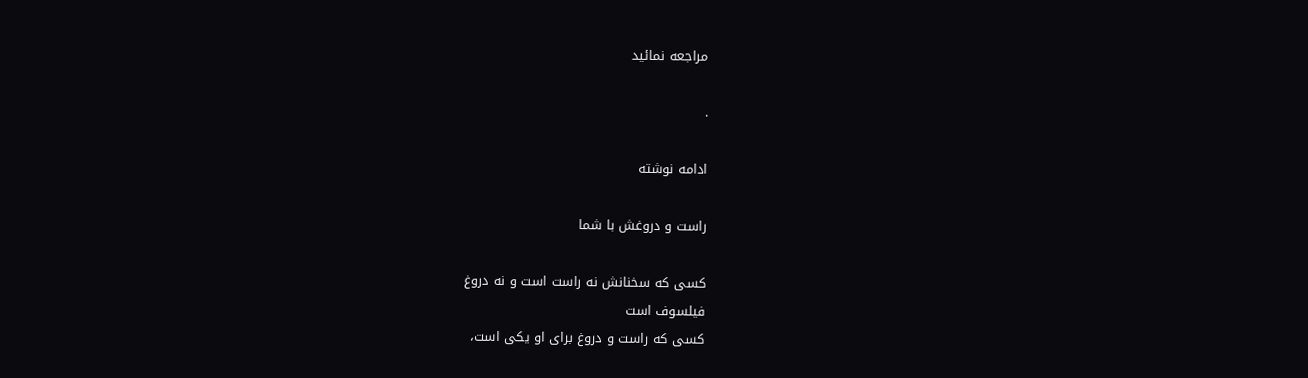مراجعه نمائید

.

ادامه نوشته

راست و دروغش با شما

کسی که سخنانش نه راست است و نه دروغ
فيلسوف است
کسی که راست و دروغ برای او يکی است،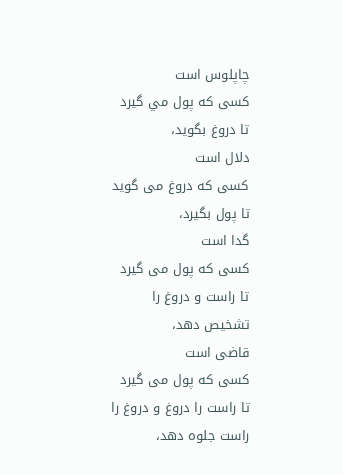چاپلوس است
کسی که پول مي گيرد تا دروغ بگويد،
دلال است
کسی که دروغ می گويد تا پول بگيرد،
گدا است
کسی که پول می گيرد تا راست و دروغ را تشخيص دهد،
قاضی است
کسی که پول می گيرد تا راست را دروغ و دروغ را راست جلوه دهد،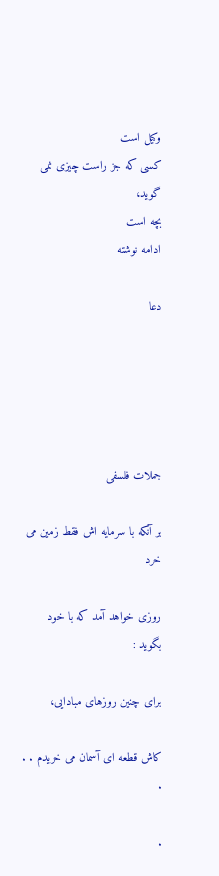وکيل است
کسی که جز راست چيزی نمی گويد،
بچه است
ادامه نوشته

دعا





جملات فلسفی

بر آنکه با سرمایه اش فقط زمین می خرد

روزی خواهد آمد که با خود بگوید :

برای چنین روزهای مبادایی،

کاش قطعه ای آسمان می خریدم . . .

.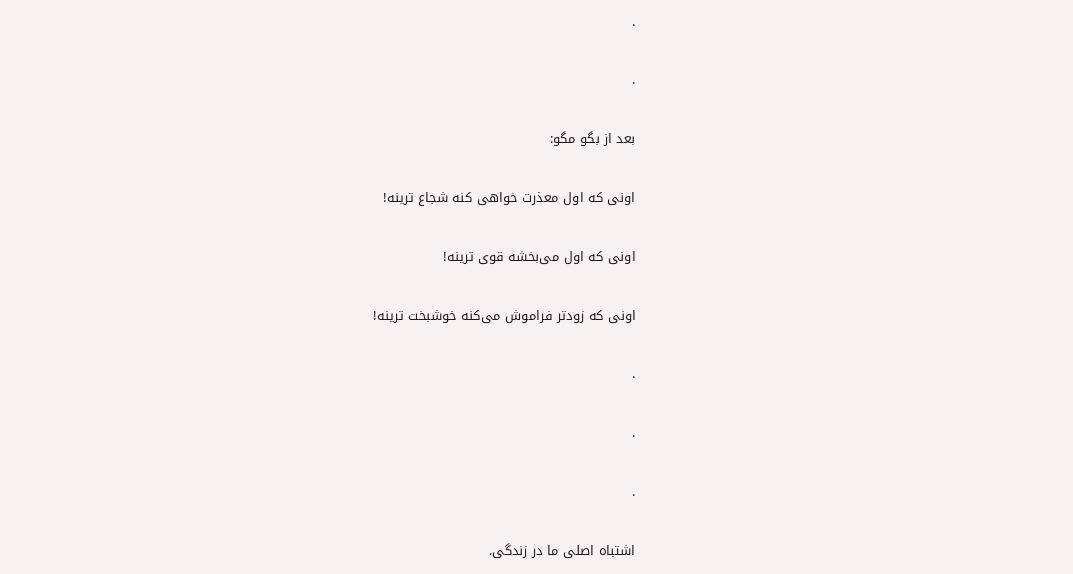.

.

بعد از بگو مگو:

اونی که اول معذرت خواهی‌ کنه شجاع ترینه!

اونی که اول می‌بخشه قوی ترینه!

اونی که زودتر فراموش می‌کنه خوشبخت ترینه!

.

.

.

اشتباه اصلی ما در زندگی.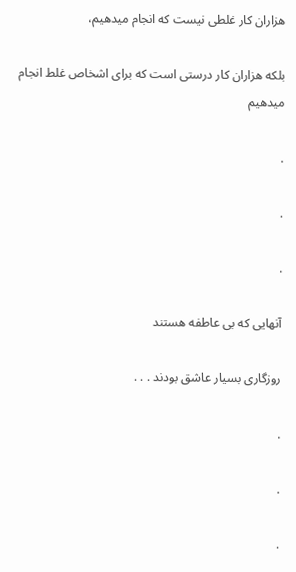هزاران کار غلطی نیست که انجام میدهیم،

بلکه هزاران کار درستی است که برای اشخاص غلط انجام میدهیم

.

.

.

آنهایی که بی عاطفه هستند

روزگاری بسیار عاشق بودند . . .

.

.

.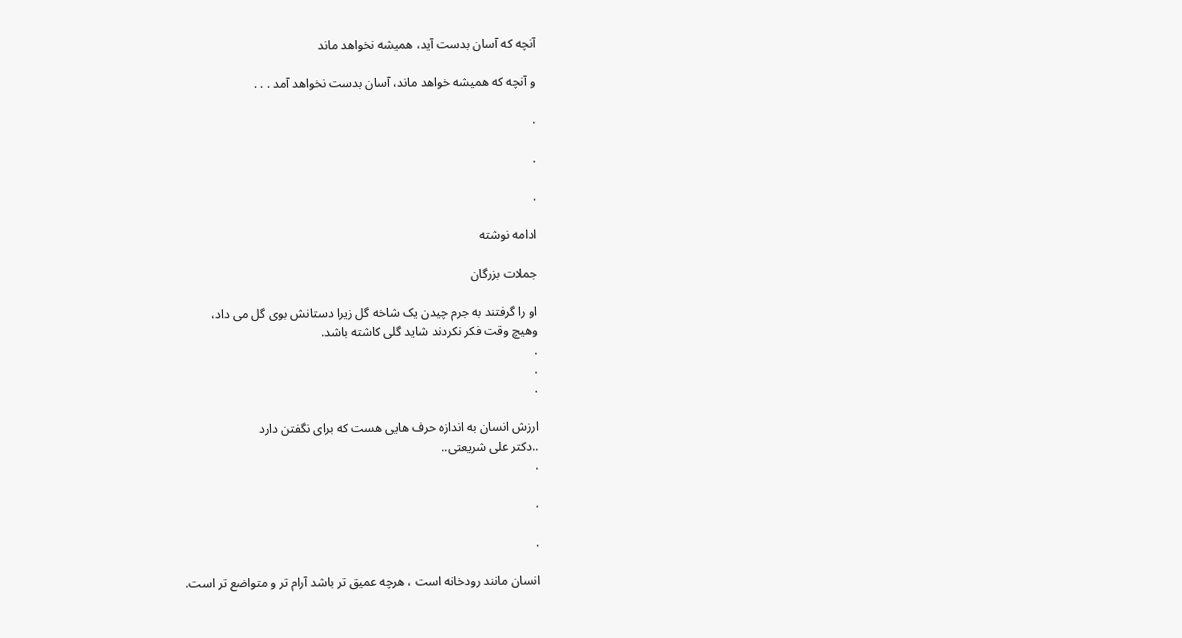آنچه که آسان بدست آید، همیشه نخواهد ماند

و آنچه که همیشه خواهد ماند، آسان بدست نخواهد آمد . . .

.

.

.

ادامه نوشته

جملات بزرگان

او را گرفتند به جرم چیدن یک شاخه گل زیرا دستانش بوی گل می داد،
وهیچ وقت فکر نکردند شاید گلی کاشته باشد.
.
.
.

ارزش انسان به اندازه حرف هایی هست که برای نگفتن دارد
..دکتر علی شریعتی..
.

.

.

انسان مانند رودخانه است ، هرچه عمیق تر باشد آرام تر و متواضع تر است.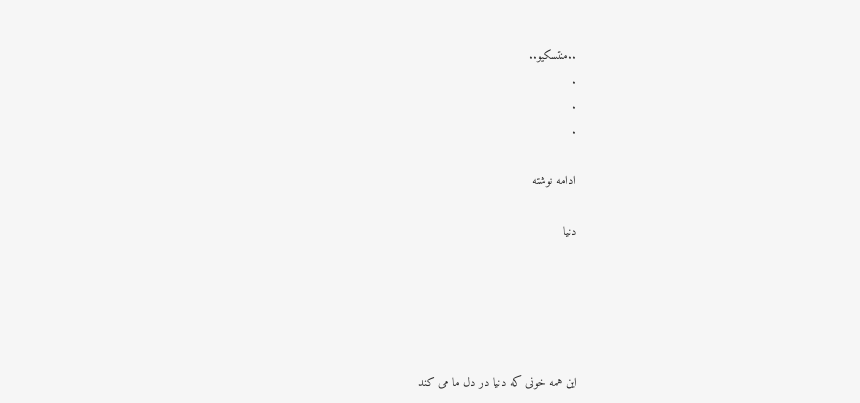..منتسکیو..
.
.
.

ادامه نوشته

دنیا





این همه خونی که دنیا در دل ما می کند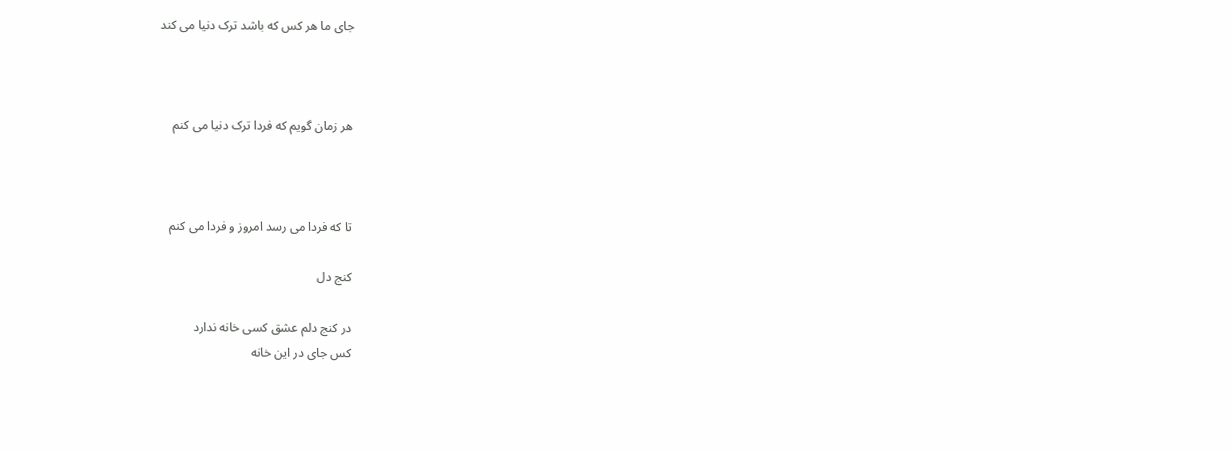جای ما هر کس که باشد ترک دنیا می کند



هر زمان گویم که فردا ترک دنیا می کنم



تا که فردا می رسد امروز و فردا می کنم

کنج دل

در کنج دلم عشق کسی خانه ندارد
کس جای در این خانه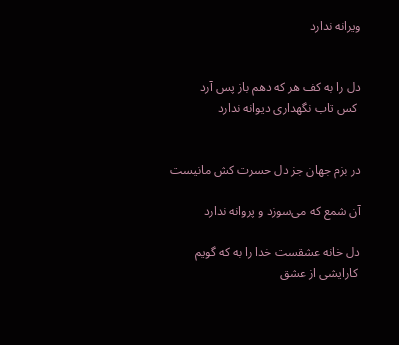ویرانه ندارد


دل را به کف هر که دهم باز پس آرد
 کس تاب نگهداری دیوانه ندارد


در بزم جهان جز دل حسرت کش مانیست

آن شمع که می‌سوزد و پروانه ندارد

دل خانه عشقست خدا را به که گویم
 کارایشی از عشق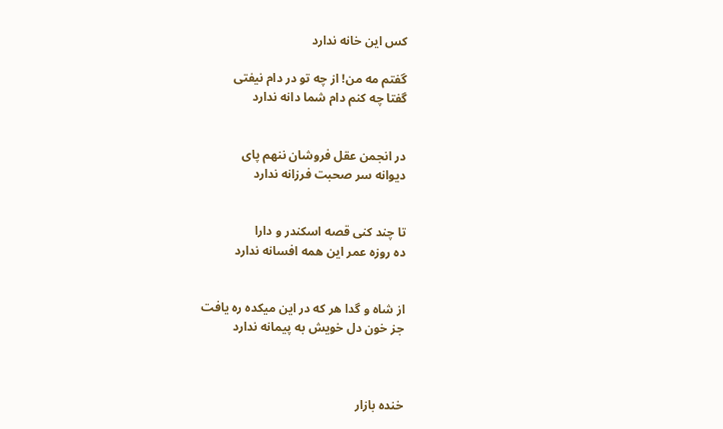کس این خانه ندارد

گفتم مه من! از چه تو در دام نیفتی
گفتا چه کنم دام شما دانه ندارد


در انجمن عقل فروشان ننهم پای
دیوانه سر صحبت فرزانه ندارد


تا چند کنی قصه اسکندر و دارا
ده روزه عمر این همه افسانه ندارد


از شاه و گدا هر که در این میکده ره یافت
جز خون دل خویش به پیمانه ندارد



خنده بازار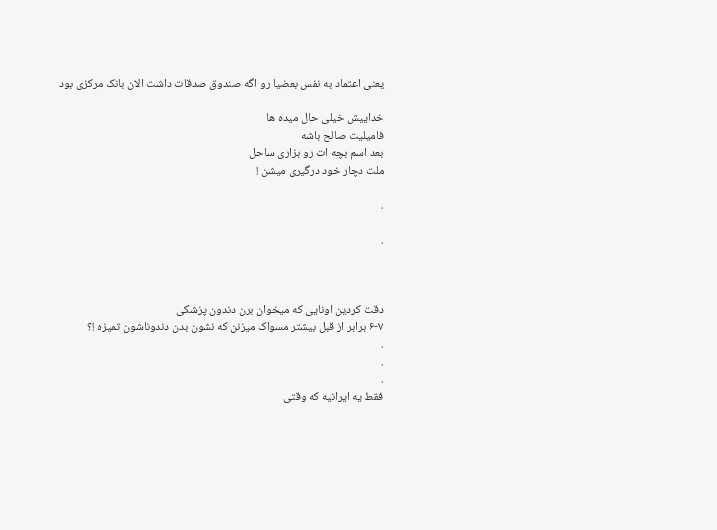یعنی اعتماد به نفس بعضیا رو اگه صندوق صدقات داشت الان بانک مرکزی بود

خداییش خیلی حال میده ها
فامیلیت صالح باشه
بعد اسم بچه ات رو بزاری ساحل
ملت دچار خود درگیری میشن !

.

.



دقت کردین اونایی که میخوان برن دندون پزشکی
۶-۷ برابر از قبل بیشتر مسواک میزنن که نشون بدن دندوناشون تمیزه !؟
.
.
.
فقط یه ایرانیه که وقتی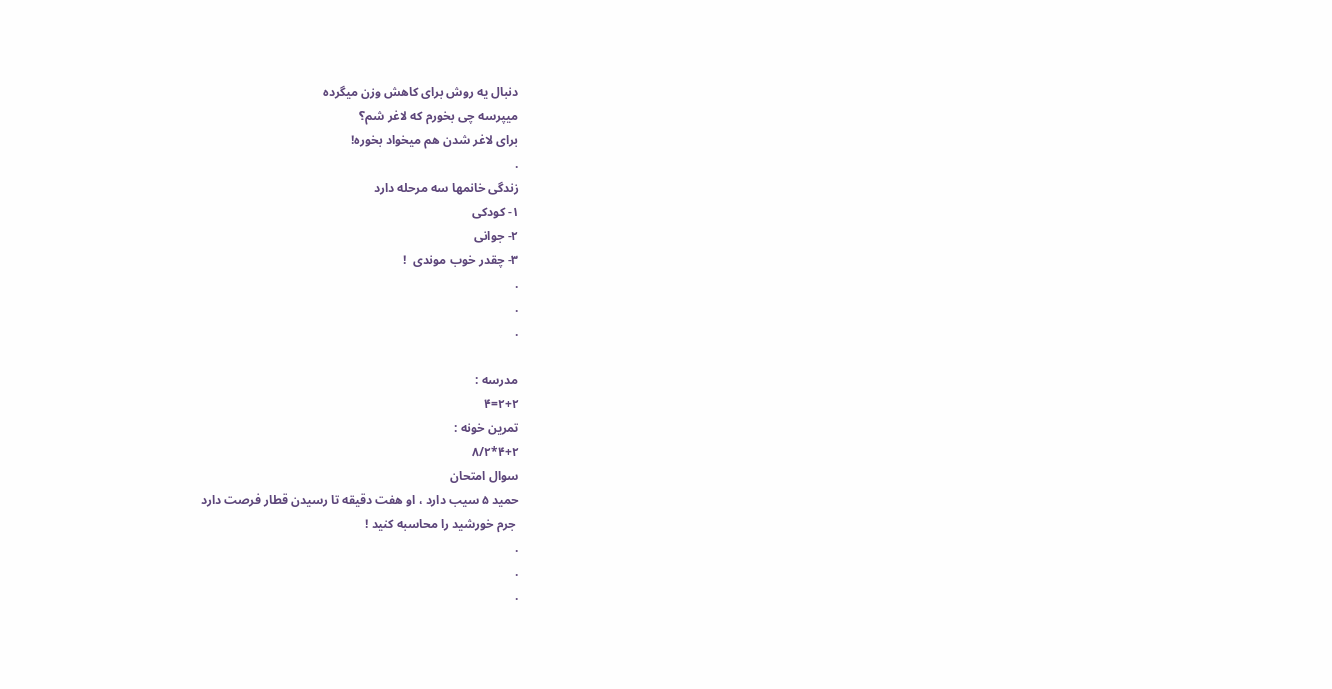دنبال یه روش برای کاهش وزن میگرده
میپرسه چی بخورم که لاغر شم؟
برای لاغر شدن هم میخواد بخوره!
.
زندگی خانمها سه مرحله دارد
۱- کودکی
۲- جوانی
۳- چقدر خوب موندی  !
.
.
.

مدرسه :
۲+۲=۴
تمرین خونه :
۴+۲*۸/۲
سوال امتحان
حمید ۵ سیب دارد ، او هفت دقیقه تا رسیدن قطار فرصت دارد
 جرم خورشید را محاسبه کنید !
.
.
.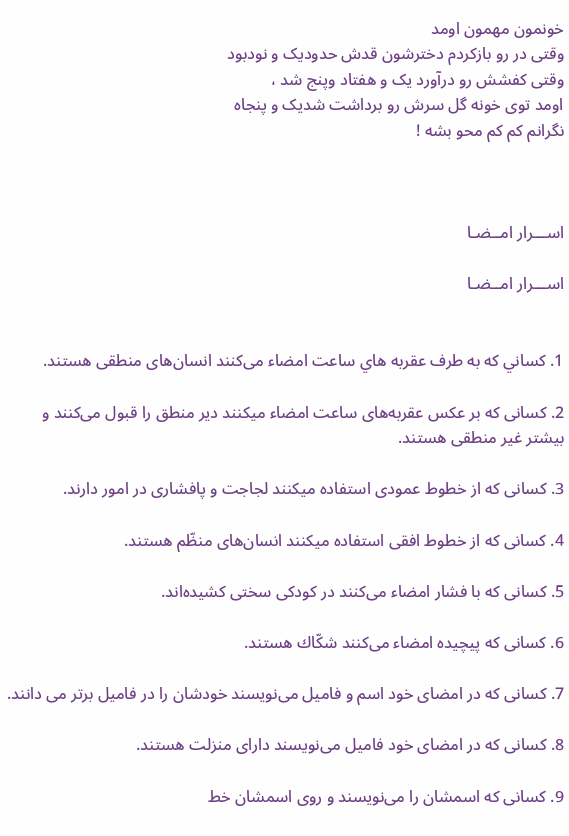خونمون مهمون اومد
وقتی در رو بازکردم دخترشون قدش حدودیک و نودبود
وقتی کفشش رو درآورد یک و هفتاد وپنج شد ،
اومد توی خونه گل سرش رو برداشت شدیک و پنجاه
نگرانم کم کم محو بشه !



اســـرار امــضـا

اســـرار امــضـا


1. کساني که به طرف عقربه هاي ساعت امضاء می‌كنند انسان‌های منطقی هستند.

2. كسانی كه بر عكس عقربه‌های ساعت امضاء میكنند دير منطق را قبول می‌كنند و بيشتر غير منطقی هستند.

3. كسانی كه از خطوط عمودی استفاده میكنند لجاجت و پافشاری در امور دارند.

4. كسانی كه از خطوط افقی استفاده میكنند انسان‌های منظّم هستند.

5. كسانی كه با فشار امضاء می‌كنند در كودكی سختی كشيده‌اند.

6. كسانی كه پيچيده امضاء می‌كنند شكّاك هستند.

7. كسانی كه در امضای خود اسم و فاميل می‌نويسند خودشان را در فاميل برتر می دانند.

8. كسانی كه در امضای خود فاميل می‌نويسند دارای منزلت هستند.

9. كسانی كه اسمشان را می‌نويسند و روی اسمشان خط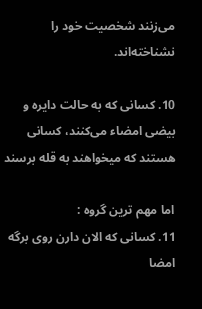می‌زنند شخصيت خود را نشناخته‌اند.

10. كسانی كه به حالت دايره و بيضی امضاء می‌كنند، كسانی هستند كه میخواهند به قله برسند

اما مهم ترین گروه :
11. کسانی که الان دارن روی برگه امضا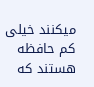میکنند خیلی کم حافظه هستند که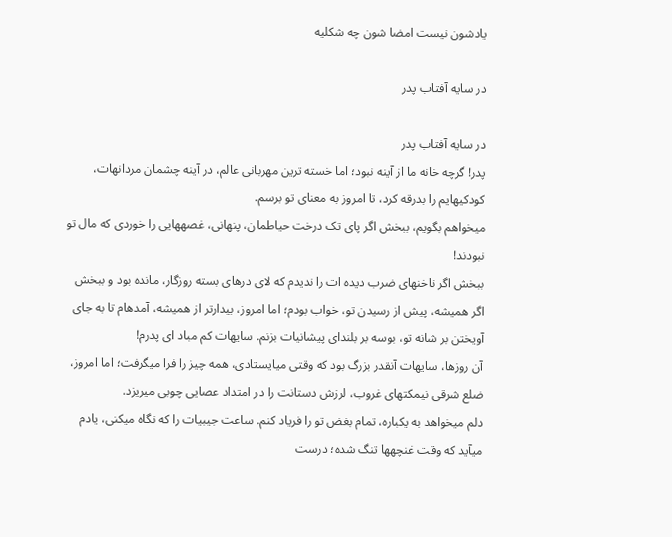یادشون نیست امضا شون چه شکلیه

در سایه آفتاب پدر

در سایه آفتاب پدر
پدر! گرچه خانه ما از آینه نبود؛ اما خسته ترین مهربانی عالم، در آینه چشمان مردانهات، کودکیهایم را بدرقه کرد، تا امروز به معنای تو برسم.
میخواهم بگویم، ببخش اگر پای تک درخت حیاطمان، پنهانی، غصههایی را خوردی که مال تو نبودند!
ببخش اگر ناخنهای ضرب دیده ات را ندیدم که لای درهای بسته روزگار، مانده بود و ببخش اگر همیشه، پیش از رسیدن تو، خواب بودم؛ اما امروز، بیدارتر از همیشه، آمدهام تا به جای آویختن بر شانه تو، بوسه بر بلندای پیشانیات بزنم. سایهات کم مباد ای پدرم!
آن روزها، سایهات آنقدر بزرگ بود که وقتی میایستادی، همه چیز را فرا میگرفت؛ اما امروز، ضلع شرقی نیمکتهای غروب، لرزش دستانت را در امتداد عصایی چوبی میریزد.
دلم میخواهد به یکباره، تمام بغض تو را فریاد کنم. ساعت جیبیات را که نگاه میکنی، یادم میآید که وقت غنچهها تنگ شده؛ درست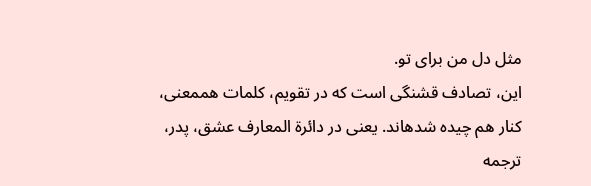مثل دل من برای تو.
این، تصادف قشنگی است که در تقویم، کلمات هممعنی، کنار هم چیده شدهاند. یعنی در دائرة المعارف عشق، پدر، ترجمه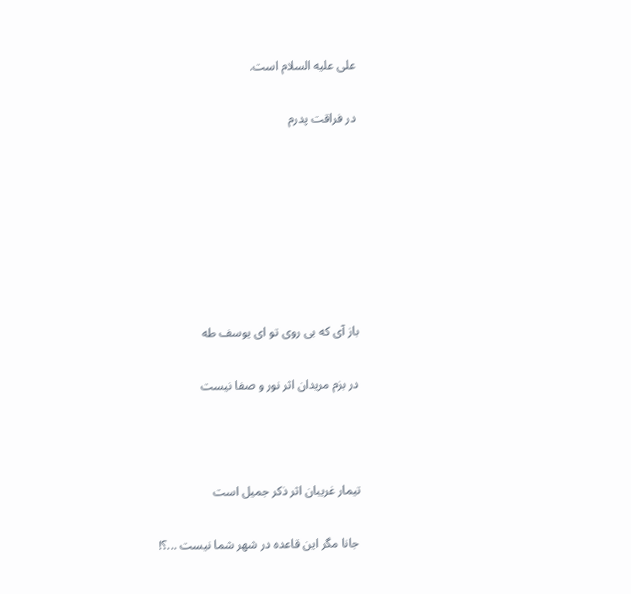علی علیه السلام است.

در فراقت پدرم







باز آی که بی روی تو ای یوسف طه

در بزم مریدان اثر نور و صفا نیست



تیمار غریبان اثر ذکر جمیل است

 جانا مگر این قاعده در شهر شما نیست ...؟!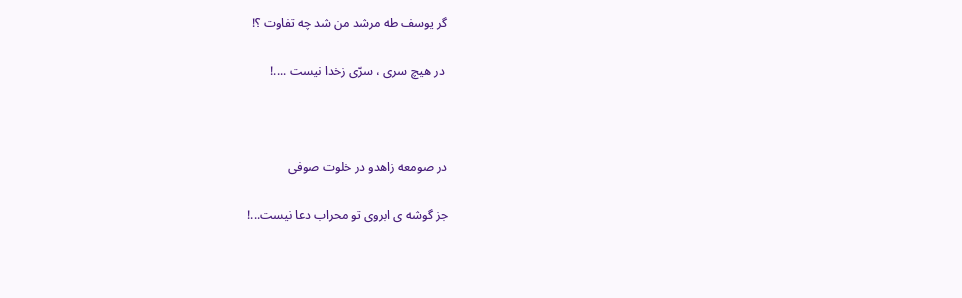گر یوسف طه مرشد من شد چه تفاوت ؟!

 در هیچ سری ، سرّی زخدا نیست ....!



در صومعه زاهدو در خلوت صوفی

جز گوشه ی ابروی تو محراب دعا نیست...!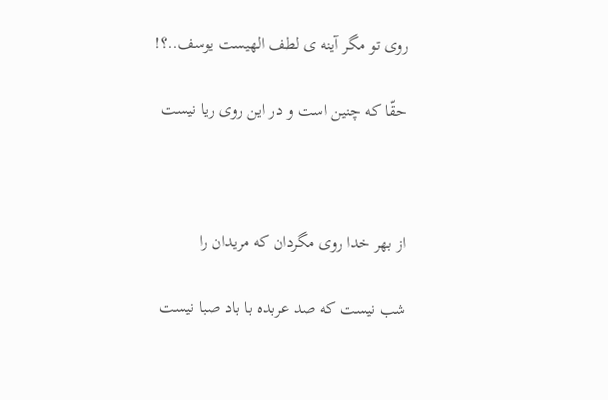روی تو مگر آینه ی لطف الهیست یوسف..؟!

حقّا که چنین است و در این روی ریا نیست



از بهر خدا روی مگردان که مریدان را

شب نیست که صد عربده با باد صبا نیست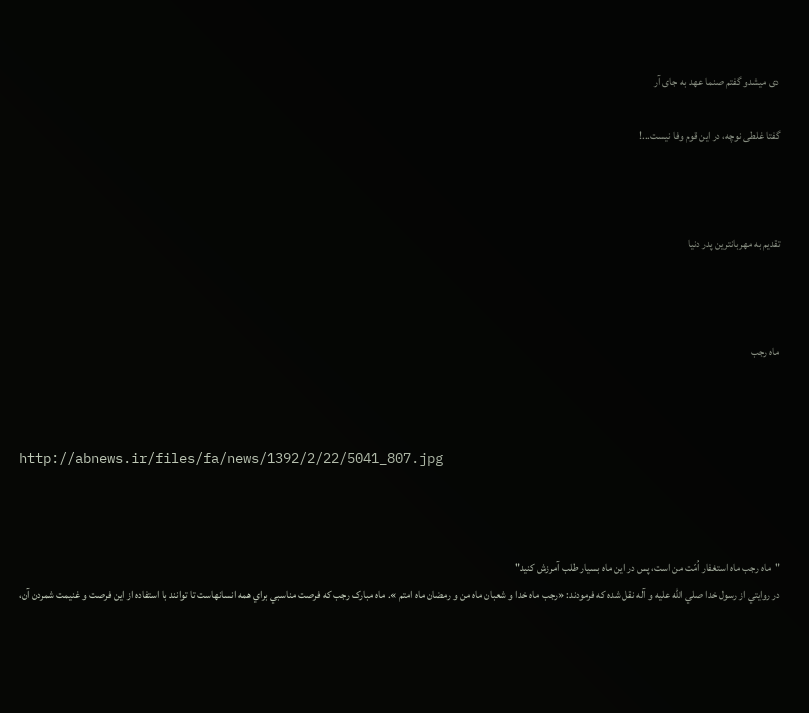دی میشدو گفتم صنما عهد به جای آر

گفتا غلطی نوچه، در این قوم وفا نیست...!



تقدیم به مهربانترین پدر دنیا



ماه رجب



http://abnews.ir/files/fa/news/1392/2/22/5041_807.jpg



"ماه رجب ماه استغفار اُمّت من است، پس در اين ماه بسيار طلب آمرزش کنيد"
در روايتي از رسول خدا صلي الله عليه و آله نقل شده که فرمودند: «رجب ماه خدا و شعبان ماه من و رمضان ماه امتم ». ماه مبارک رجب که فرصت مناسبي براي همه انسانهاست تا توانند با استفاده از اين فرصت و غنيمت شمردن آن،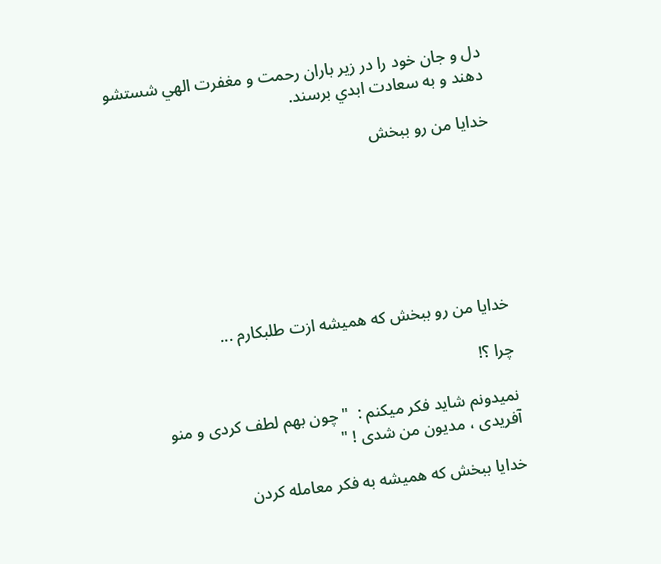دل و جان خود را در زير باران رحمت و مغفرت الهي شستشو دهند و به سعادت ابدي برسند.

خدایا من رو ببخش







خدایا من رو ببخش که همیشه ازت طلبکارم ...

چرا ؟!

نمیدونم شاید فکر میکنم :  " چون بهم لطف کردی و منو آفریدی ، مدیون من شدی ! "

خدایا ببخش که همیشه به فکر معامله کردن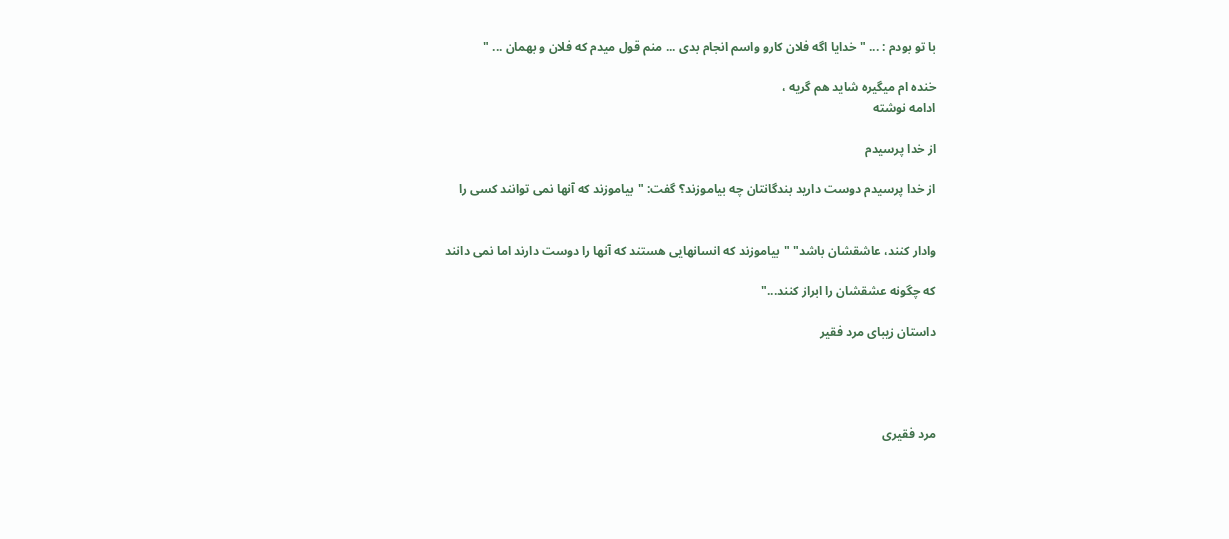با تو بودم : ... " خدایا اگه فلان کارو واسم انجام بدی ... منم قول میدم که فلان و بهمان ... "

خنده ام میگیره شاید هم گریه ،
ادامه نوشته

از خدا پرسیدم

از خدا پرسیدم دوست دارید بندگانتان چه بیاموزند؟ گفت: "بیاموزند که آنها نمی توانند کسی را


وادار کنند، عاشقشان باشد" "بیاموزند که انسانهایی هستند که آنها را دوست دارند اما نمی دانند

که چگونه عشقشان را ابراز کنند..."

داستان زیبای مرد فقیر




مرد فقیرى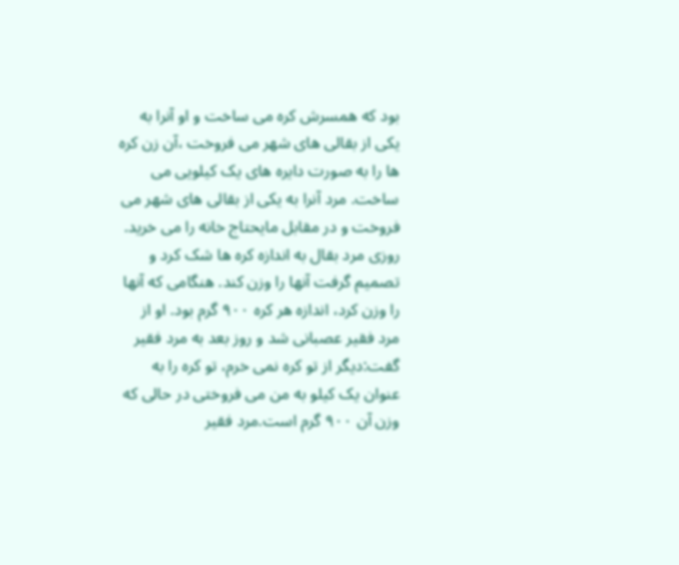بود که همسرش کره مى ساخت و او آنرا به یکى از بقالى های شهر مى فروخت ،آن زن کره ها را به صورت دایره های یک کیلویى مى ساخت. مرد آنرا به یکى از بقالى های شهر مى فروخت و در مقابل مایحتاج خانه را مى خرید. روزى مرد بقال به اندازه کره ها شک کرد و تصمیم گرفت آنها را وزن کند. هنگامى که آنها را وزن کرد، اندازه هر کره ۹۰۰ گرم بود. او از مرد فقیر عصبانى شد و روز بعد به مرد فقیر گفت:دیگر از تو کره نمى خرم، تو کره را به عنوان یک کیلو به من مى فروختى در حالى که وزن آن ۹۰۰ گرم است.مرد فقیر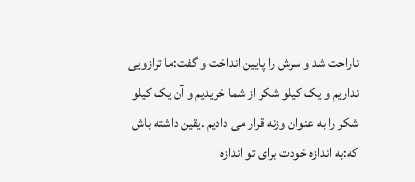ناراحت شد و سرش را پایین انداخت و گفت:ما ترازویی نداریم و یک کیلو شکر از شما خریدیم و آن یک کیلو شکر را به عنوان وزنه قرار مى دادیم .یقین داشته باش که:به اندازه خودت برای تو اندازه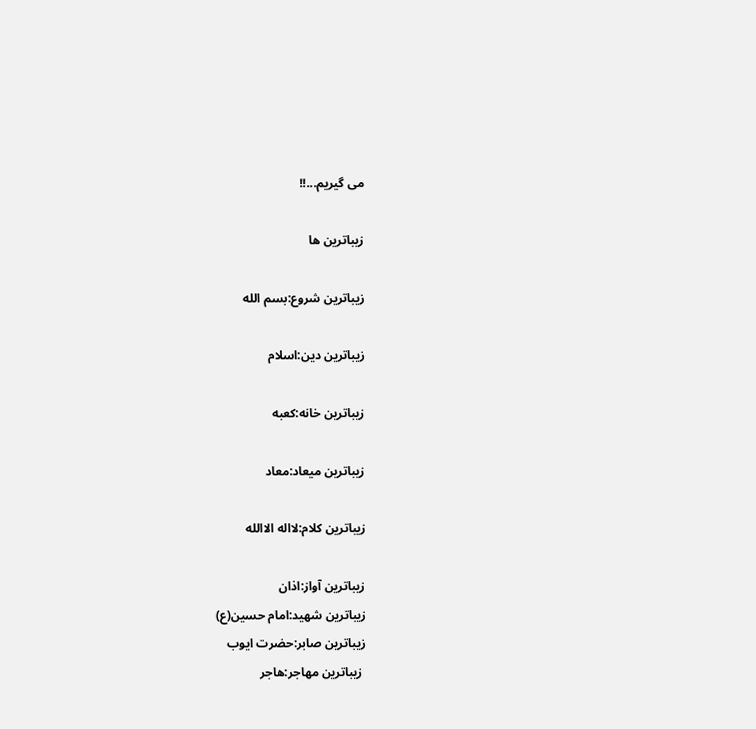مى گیریم...!!

زیباترین ها

زیباترین شروع:بسم الله

زیباترین دین:اسلام

زیباترین خانه:کعبه

زیباترین میعاد:معاد

زیباترین کلام:لااله الاالله

زیباترین آواز:اذان
زیباترین شهید:امام حسین(ع)
زیباترین صابر:حضرت ایوب
 زیباترین مهاجر:هاجر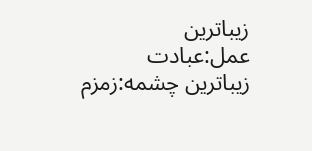زیباترین عمل:عبادت
زیباترین چشمه:زمزم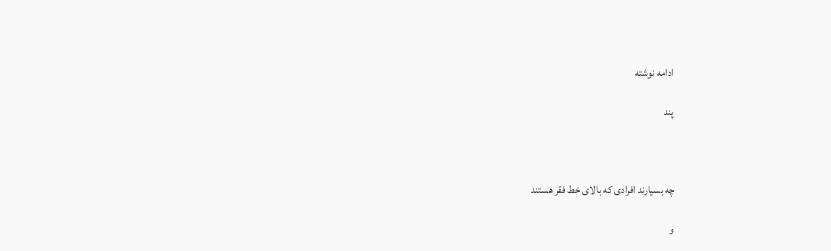ادامه نوشته

پند



چه بسیارند افرادی که بالای خط فقر هستند

و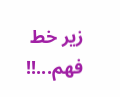زیر خط فهم...!!